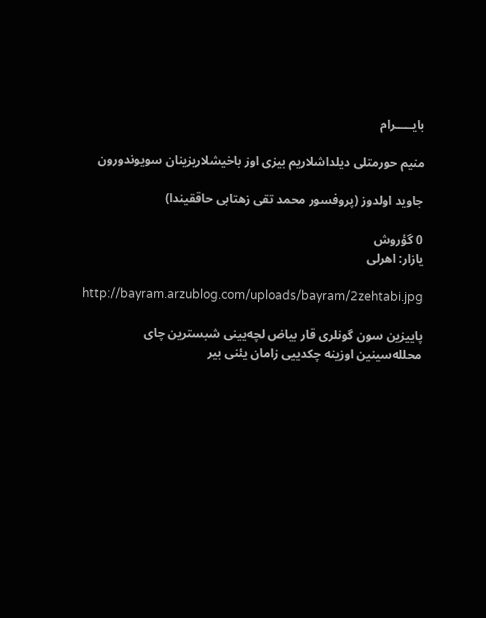بایـــــرام

منیم حورمتلی دیلداشلاریم بیزی اوز باخیشلاریزینان سویوندورون

جاوید اولدوز (پروفسور محمد تقی زهتابی حاققیندا)

0 گؤروش
یازار: اهرلی

http://bayram.arzublog.com/uploads/bayram/2zehtabi.jpg

پاییزین سون گونلری قار بیاض لچه‌یینی شبسترین چای محلله‌سینین اوزینه چکدییی زامان یئنی بیر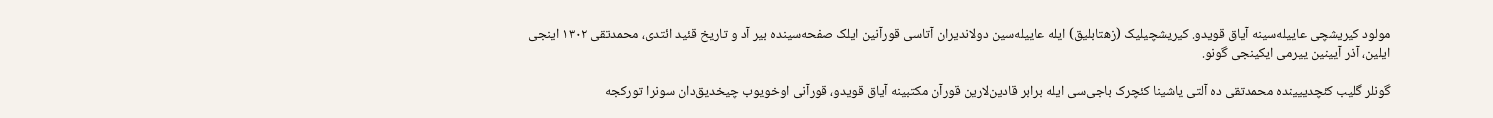مولود کیریشچی عاییله‌سینه آیاق قویدو. کیریشچیلیک (زهتابلیق) ایله عاییله‌سین دولاندیران آتاسی قورآنین ایلک صفحه‌سینده بیر آد و تاریخ قئید ائتدی، محمدتقی ۱۳۰۲ اینجی ایلین، آذر آیینین ییرمی ایکینجی گونو.

گونلر گلیب کئچدییینده محمدتقی ده آلتی یاشینا کئچرک باجی‌سی ایله برابر قادین‌لارین قورآن مکتبینه آیاق قویدو، قورآنی اوخویوب چیخدیق‌دان سونرا تورکجه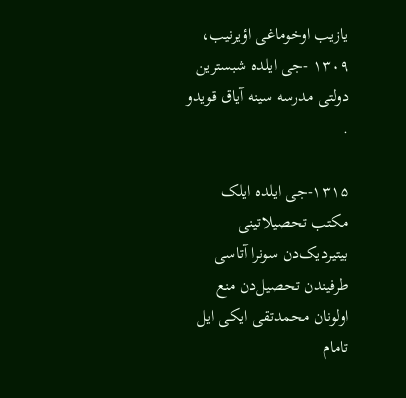یازیب اوخوماغی اؤیرنیب، ۱۳۰۹ -جی ایلده شبسترین دولتی مدرسه سینه آیاق قویدو .

۱۳۱۵-جی ایلده ایلک مکتب تحصیلاتینی بیتیردیک‌دن سونرا آتاسی طرفیندن تحصیل‌دن منع اولونان محمدتقی ایکی ایل تامام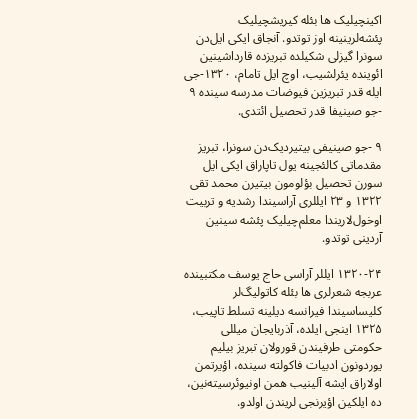اکینچیلیک ها بئله کیریشچیلیک پئشه‌لرینینه اوز توتدو. آنجاق ایکی ایل‌دن سونرا گیزلی شکیلده تبریزده قارداشینین ائوینده یئرلشیب، اوچ ایل تامام، ۱۳۲۰-جی ایله قدر تبریزین فیوضات مدرسه سینده ۹ -جو صینیفا قدر تحصیل ائتدی.

۹ -جو صینیفی بیتیردیک‌دن سونرا، تبریز مقدماتی کالئجینه یول تاپاراق ایکی ایل سورن تحصیل بؤلومون بیتیرن محمد تقی ۱۳۲۲ و ۲۳ ایللری آراسیندا رشدیه و تربیت اوخول‌لاریندا معلم‌چیلیک پئشه سینین آردینی توتدو.

۱۳۲۰-۲۴ ایللر آراسی حاج یوسف مکتبینده عربجه شعرلری ها بئله کاتولیگ‌لر کلیساسیندا فیرانسه دیلینه تسلط تاپیب، ۱۳۲۵ اینجی ایلده، آذربایجان میللی حکومتی طرفیندن قورولان تبریز بیلیم یوردونون ادبیات فاکولته سینده، اؤیرتمن اولاراق ایشه آلینیب همن اونیوئرسیته‌نین، ده ایلکین اؤیرنجی لریندن اولدو.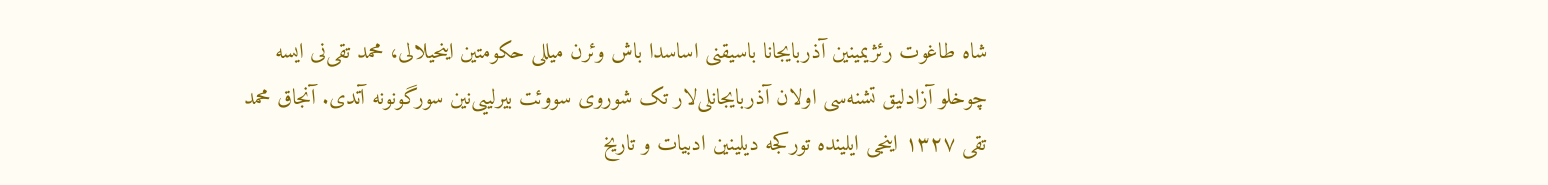شاه طاغوت رئژیمینین آذربایجانا باسیقنی اساسدا باش وئرن میللی حکومتین اینحیلالی، محمد تقی‌نی ایسه چوخلو آزادلیق تشنه‌سی اولان آذربایجانلی‌لار تک شوروی سووئت بیرلییی‌نین سورگونونه آتدی. آنجاق محمد تقی ۱۳۲۷ اینجی ایلینده تورکجه دیلینین ادبیات و تاریخ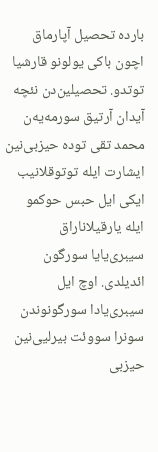بارده تحصیل آپارماق اچون باکی یولونو قارشیا توتدو. تحصیلین‌دن نئچه آیدان آرتیق سورمه‌یه‌ن محمد تقی توده حیزبی‌نین ایشارت ایله توتوقلانیب ایکی ایل حبس حوکمو ایله یارقیلاناراق سیبری‌یایا سورگون ائدیلدی. اوچ ایل سیبری‌یادا سورگونوندن سونرا سووئت بیرلیی‌نین حیزبی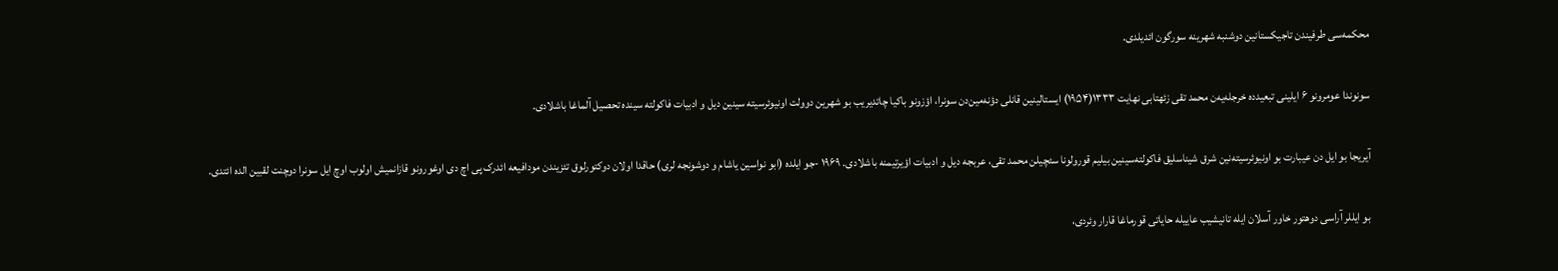محکمه‌سی طرفیندن تاجیکستانین دوشنبه شهرینه سورگون ائدیلدی.

سونوندا عومرونو ۶ ایلینی تبعید‌ده خرجله‌یه‌ن محمد تقی زئهتابی نهایت ۱۳۳۳(۱۹۵۴) ایستالینین قانلی دؤنه‌مین‌دن سونرا، اؤزونو باکیا چاتدیریب بو شهرین دوولت اونیوئرسیته سینین دیل و ادبیات فاکولته سینده تحصیل آلماغا باشلادی.

آیریجا بو ایل دن عیبارت بو اونیوئرسیته‌نین شرق شیناسلیق فاکولته‌سینین بیلیم قورولونا سئچیلن محمد تقی، عربجه دیل و ادبیات اؤیرتیمنه باشلادی. ۱۹۶۹ -جو ایلده (ابو نواسین یاشام و دوشونجه لری) حاقدا اولان دوکتورلوق تئزیندن مودافیعه ائدرک پی اچ دی اوغورونو قازانمیش اولوب اوچ ایل سونرا دوچنت لقبین الده ائتدی.

بو ایللر آراسی دوهتور خاور آسلان ایله تانیشیب عاییله حایاتی قورماغا قارار وئردی،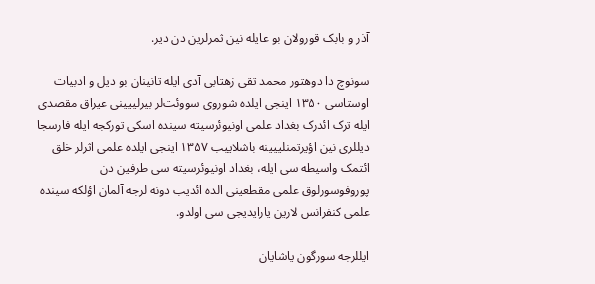آذر و بابک قورولان بو عایله نین ثمرلرین دن دیر.

سونوچ دا دوهتور محمد تقی زهتابی آدی ایله تانینان بو دیل و ادبیات اوستاسی ۱۳۵۰ اینجی ایلده شوروی سووئت‌لر بیرلییینی عیراق مقصدی ایله ترک ائدرک بغداد علمی اونیوئرسیته سینده اسکی تورکجه ایله فارسجا دیللری نین اؤیرتمنلییینه باشلاییب ۱۳۵۷ اینجی ایلده علمی اثرلر خلق ائتمک واسیطه سی ایله، بغداد اونیوئرسیته سی طرفین دن پوروفوسورلوق علمی مقطعینی الده ائدیب دونه لرجه آلمان اؤلکه سینده علمی کنفرانس لارین یارایدیجی سی اولدو.

ایللرجه سورگون یاشایان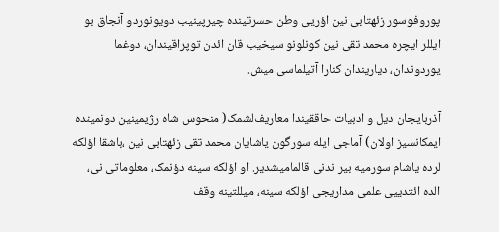پوروفوسور زئهتابی نین اؤریی وطن حسرتینده چیرپینیب دویونوردو آنجاق بو ایللر ایچره محمد تقی نین کونلونو سیخیب قان ائدن توپراقیندان، دوغما یوردوندان، دیاریندان کنارا آتیلماسی میش.

آذربایجان دیل و ادبیات حاققیندا معاریف‌لشمک( منحوس شاه رژیمینین دونمینده ایمکانسیز اولان) آماجی ایله سورگون یاشایان محمد تقی زئهتابی نین ،باشقا اؤلکه لرده یاشام سورمیه بیر ندنی قالمامیشدیر. او اؤلکه سینه دؤنمک، معلوماتی نی، الده ائتدییی علمی مداریجی اؤلکه سینه، میللتینه وقف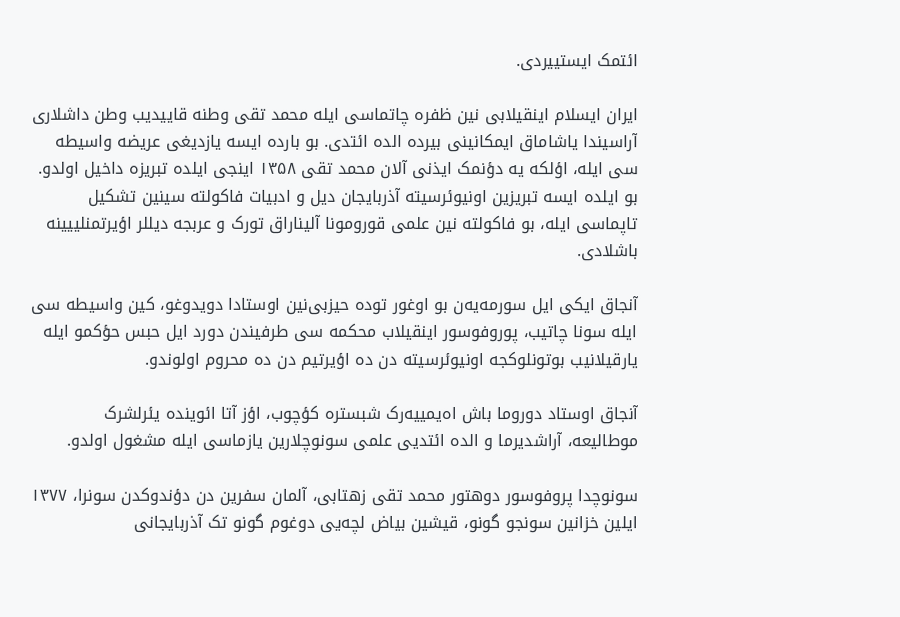ائتمک ایستییردی.

ایران ایسلام اینقیلابی نین ظفره چاتماسی ایله محمد تقی وطنه قاییدیب وطن داشلاری آراسیندا یاشاماق ایمکانینی بیرده الده ائتدی. بو بارده ایسه یازدیغی عریضه واسیطه سی ایله، اؤلکه یه دؤنمک ایذنی آلان محمد تقی ۱۳۵۸ اینجی ایلده تبریزه داخیل اولدو. بو ایلده ایسه تبریزین اونیوئرسیته آذربایجان دیل و ادبیات فاکولته سینین تشکیل تاپماسی ایله، بو فاکولته نین علمی قورومونا آلیناراق تورک و عربجه دیللر اؤیرتمنلییینه باشلادی.

آنجاق ایکی ایل سورمه‌یه‌ن بو اوغور توده حیزبی‌نین اوستادا دویدوغو، کین واسیطه سی ایله سونا چاتیب، پوروفوسور اینقیلاب محکمه سی طرفیندن دورد ایل حبس حؤکمو ایله یارقیلانیب بوتونلوکجه اونیوئرسیته دن ده اؤیرتیم دن ده محروم اولوندو.

آنجاق اوستاد دوروما باش اه‌یمییه‌رک شبستره کؤچوب، اؤز‌ آتا ائوینده یئرلشرک موطالیعه، آراشدیرما و الده ائتدیی علمی سونوچلارین یازماسی ایله مشغول اولدو.

سونوچدا پروفوسور دوهتور محمد تقی زهتابی، آلمان سفرین دن دؤندوکدن سونرا، ۱۳۷۷ ایلین خزانین سونجو گونو، قیشین بیاض لچه‌یی دوغوم گونو تک آذربایجانی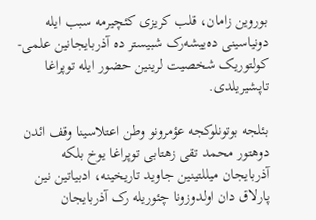بوروین زامان، قلب کریزی کئچیرمه سبب ایله دونیاسینی ده‌ییشه‌رک شبیستر ده آذربایجانین علمی-کولتوریک شخصیت لرینین حضور ایله توپراغا تاپشیریلدی.

بئلجه بوتونلوکجه عؤمرونو وطن اعتلاسینا وقف ائدن دوهتور محمد تقی زهتابی توپراغا یوخ بلکه آذربایجان میللتینین جاوید تاریخینه، ادبیاتین نین پارلاق دان اولدوزونا چئوریله رک آذربایجان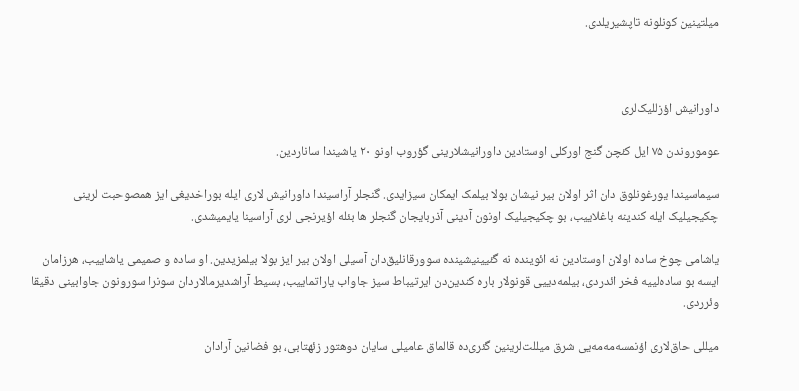میلتینین کونلونه تاپشیریلدی.



داورانیش اؤزللیک‌لری

عوموروندن ۷۵ ایل کئچن گنج اورکلی اوستادین داورانیشلارینی گؤروب اونو ۲۰ یاشیندا ساناردین.

سیماسیندا یورغونلوق دان اثر اولان بیر نیشان بولا بیلمک ایمکان سیزایدی. گنجلر آراسیندا داورانیش لاری ایله بوراخدیغی ایز همصوحبت لرینی چکیجیلیک ایله کندینه باغلاییب، بو چکیجیلیک اونون آدینی آذربایجان گنجلر ها بئله اؤیرنجی لری آراسینا یایمیشدی.

یاشامی چوخ ساده اولان اوستادین نه ائوینده نه گئیینیشینده سوورقانلیق‌دان آسیلی اولان بیر ایز بولا بیلمزیدین. او ساده و صمیمی یاشاییب، هرزامان ایسه بو ساده‌لییه فخر ائدردی، بیلمه‌دییی قونولار باره کندین‌دن ایرتیباط سیز جاواب یاراتماییب، بسیط آراشدیرمالاردان سونرا سورونون جاوابینی دقیقا وئرردی.

میللی حاق‌لاری اؤنمسه‌مه‌مه‌یی شرق میللت‌لرینین گئری‌ده قالماق عامیلی سایان دوهتور زئهتابی، بو فضانین آرادان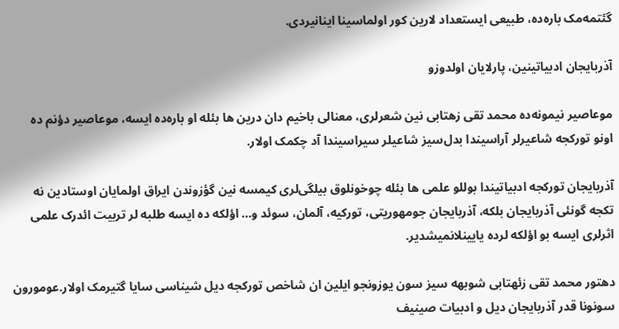گئتمه‌مک باره‌ده، طبیعی ایستعداد لارین کور اولماسینا اینانیردی.

آذربایجان ادبیاتینین، پارلایان اولدوزو

موعاصیر نیمونه‌ده محمد تقی زهتابی نین شعرلری، معنالی باخیم دان درین ها بئله او باره‌ده ایسه، موعاصیر دؤنم ده اونو تورکجه شاعیرلر آراسیندا بدل‌سیز شاعیلر سیراسیندا آد چکمک اولار.

آذربایجان تورکجه ادبیاتیندا بوللو علمی ها بئله چوخونلوق بیلگی‌لری کیمسه نین گؤزوندن ایراق اولمایان اوستادین نه تکجه گونئی آذربایجان بلکه، آذربایجان جومهوریتی، تورکیه، آلمان، سوئد و… اؤلکه ده ایسه طلبه لر تربیت ائدرک علمی اثرلری ایسه بو اؤلکه لرده یایینلانمیشدیر.

دهتور محمد تقی زئهتابی شوبهه سیز سون یوزونجو ایلین ان شاخص تورکجه دیل شیناسی سایا گتیرمک اولار.عومورون سونونا قدر آذربایجان دیل و ادبیات صینیف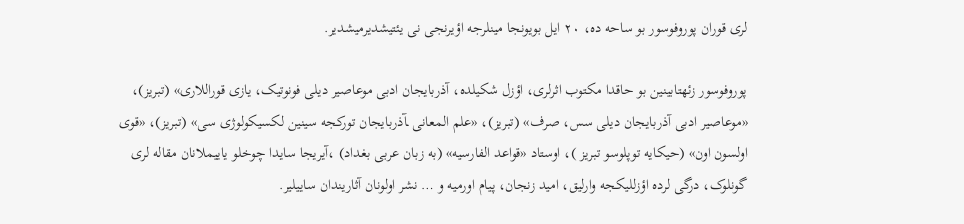لری قوران پوروفوسور بو ساحه ده، ۲۰ ایل بویونجا مینلرجه اؤیرنجی نی یئتیشدیرمیشدیر.

پوروفوسور زئهتابینین بو حاقدا مکتوب اثرلری، اؤزل شکیلده، آذربایجان ادبی موعاصیر دیلی فونوتیک، یازی قوراللاری» (تبریز)، «موعاصیر ادبی آذربایجان دیلی‌ سس، صرف» (تبریز)، «علم المعانی ـآذربایجان تورکجه سینین لکسیکولوژی سی» (تبریز)، «قوی اولسون اون» (حیکایه توپلوسو تبریز )، اوستاد «قواعد الفارسیه» (به زبان عربی بغداد) ،آیریجا سایدا چوخلو یاییملانان مقاله لری گونلوک، درگی لرده اؤزللیکجه وارلیق، امید زنجان، پیام اورمیه و … نشر اولونان آثاریندان ساییلیر.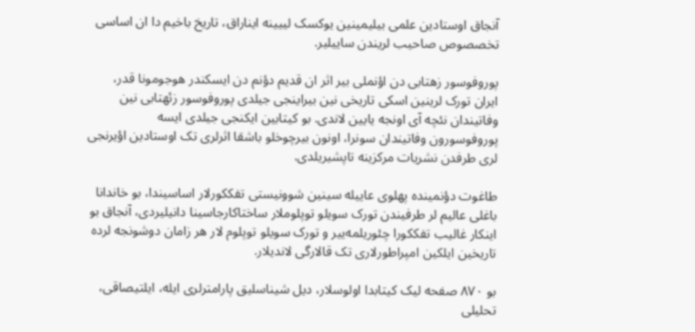آنجاق اوستادین علمی بیلیمینین یوکسک لییینه ایناراق، تاریخ باخیم دا ان اساسی تخصصوص صاحیب لریندن ساییلیر.

پوروفوسور زهتابی دن اؤنملی بیر اثر ان قدیم دؤنم دن ایسکندر هوجومونا قدر، ایران تورک لرینین اسکی تاریخی نین بیراینجی جیلدی پوروفوسور زئهتابی نین وفاتیندان نئچه آی اونجه یایین لاندی. بو کیتابین ایکنجی جیلدی ایسه پوروفوسورون وفاتیندان سونرا، اونون بیرچوخلو باشقا اثرلری تک اوستادین اؤیرنجی لری طرفدن نشریات مرکزینه تاپشیریلدی.

طاغوت دؤنمینده پهلوی عاییله سینین شوونیستی تفککورلار اساسیندا، بو خاندانا باغلی عالیم لر طرفیندن تورک سویلو توپلوملار ساختاکارجاسینا دانیلیردی، آنجاق بو اینکار غالیب تفککورا چئوریلمه‌ییر و تورک سویلو توپلوم لار هر زامان دوشونجه لرده تاریخین ایلکین امپراطورلاری تک قالارگی لاندیلار.

بو ۸۷۰ صفحه لیک کیتابدا اولوسلار، دیل شیناسلیق پارامترلری ایله، ایلتیصاقی، تحلیلی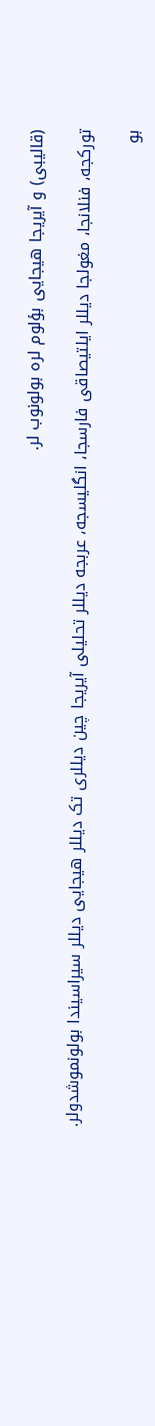(قالیبی) و آیریجا هیجایی بؤلوم لره بولونوب لر.

تورکجه، فنلانجا، مغولجا دیللر ایلتیصاقی فارسجا، انگلیسجه، عربجه دیللر تحلیلی آیریجا چین دیللری تک دیللر هیجایی دیللر سیراسیندا بولونموشدولر.

بو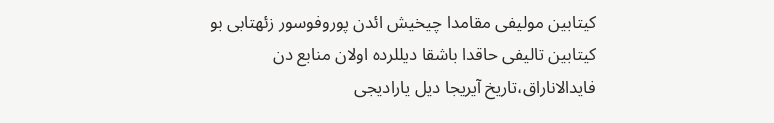کیتابین مولیفی مقامدا چیخیش ائدن پوروفوسور زئهتابی بو کیتابین تالیفی حاقدا باشقا دیللرده اولان منابع دن فایدالاناراق،تاریخ آیریجا دیل یارادیجی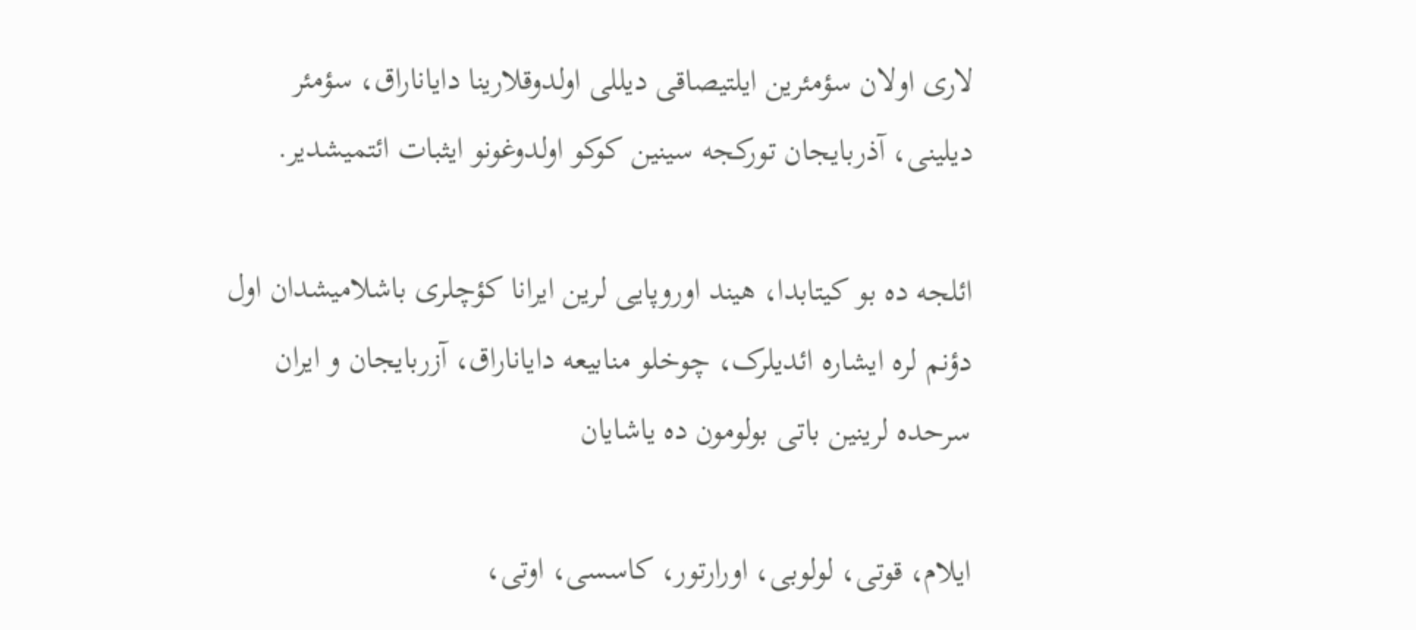لاری اولان سؤمئرین ایلتیصاقی دیللی اولدوقلارینا دایاناراق، سؤمئر دیلینی، آذربایجان تورکجه سینین کوکو اولدوغونو ایثبات ائتمیشدیر.

ائلجه ده بو کیتابدا، هیند اوروپایی لرین ایرانا کؤچلری باشلامیشدان اول دؤنم لره ایشاره ائدیلرک، چوخلو منابیعه دایاناراق، آزربایجان و ایران سرحده لرینین باتی بولومون ده یاشایان

ایلام، قوتی، لولوبی‌، اورارتور، کاسسی‌، اوتی‌،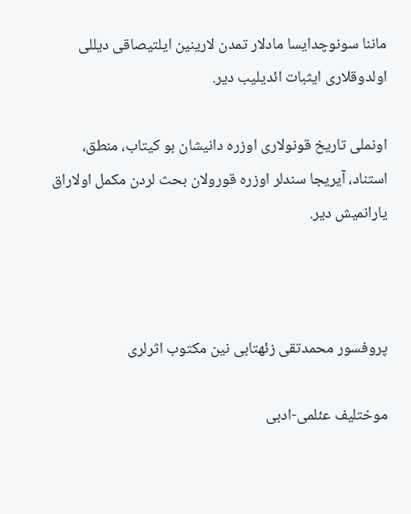ماننا سونوچدایسا مادلار تمدن لارینین ایلتیصاقی دیللی اولدوقلاری ایثبات ائدیلیب دیر.

اونملی تاریخ قونولاری اوزره دانیشان بو کیتاب، منطق، استناد، آیریجا سندلر اوزره قورولان بحث لردن مکمل اولاراق یارانمیش دیر.



پروفسور محمدتقی زئهتابی نین مکتوب اثرلری

موختلیف عئلمی-ادبی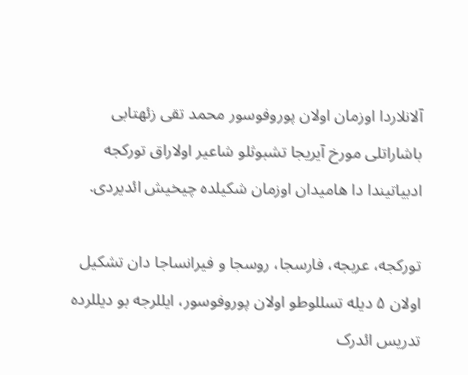آلانلاردا اوزمان اولان پوروفوسور محمد تقی زئهتابی باشاراتلی مورخ آیریجا تشبوثلو شاعیر اولاراق تورکجه ادبیاتیندا دا هامیدان اوزمان شکیلده چیخیش ائدیردی.

تورکجه، عربجه، فارسجا، روسجا و فیرانساجا دان تشکیل اولان ۵ دیله تسللوطو اولان پوروفوسور، ایللرجه بو دیللرده تدریس ائدرک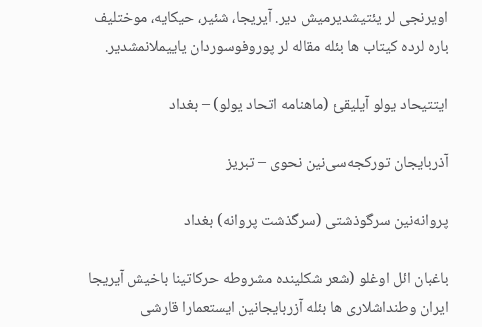اویرنجی لر یئتیشدیرمیش دیر. آیریجا، شئیر، حیکایه، موختلیف باره لرده کیتاب ها بئله مقاله لر پوروفوسوردان یاییملانمشدیر.

ایتتیحاد یولو آیلیقئ (ماهنامه اتحاد یولو) – بغداد

آذربایجان تورکجه‌سی‌نین نحوی – تبریز

پروانه‌نین سرگوذشتی (سرگذشت پروانه) بغداد

باغبان ائل اوغلو (شعر شکلینده مشروطه حرکاتینا باخیش آیریجا ایران وطنداشلاری ها بئله آزربایجانین ایستعمارا قارشی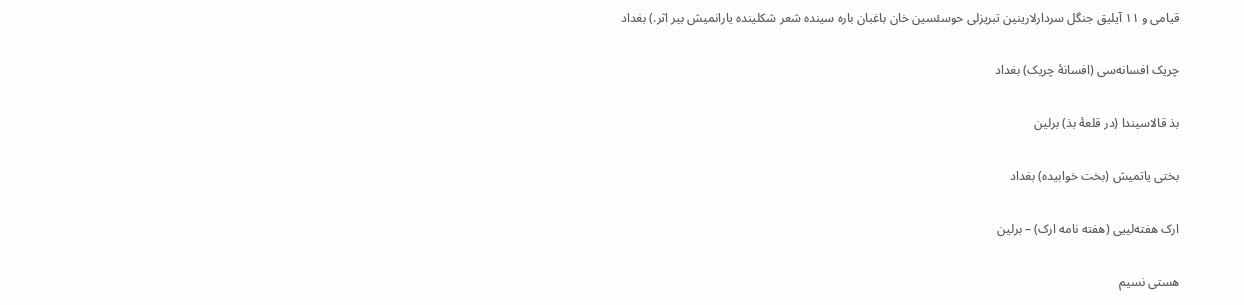قیامی و ۱۱ آیلیق جنگل سردارلارینین تبریزلی حوسئسین خان باغبان باره سینده شعر شکلینده یارانمیش بیر اثر.) بغداد

چریک افسانه‌سی (افسانۀ چریک) بغداد

بذ قالاسیندا (در قلعۀ بذ) برلین

بختی یاتمیش (بخت خوابیده) بغداد

ارک هفته‌لییی (هفته نامه ارک) – برلین

هستی نسیم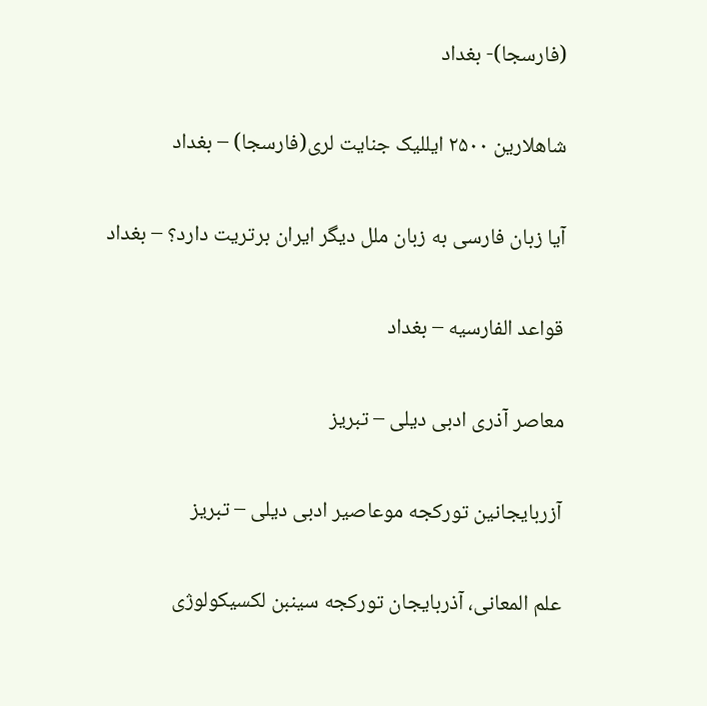(فارسجا)- بغداد

شاهلارین ۲۵۰۰ ایللیک جنایت لری(فارسجا) – بغداد

آیا زبان فارسی به زبان ملل دیگر ایران برتریت دارد؟ – بغداد

قواعد الفارسیه – بغداد

معاصر آذری ادبی دیلی – تبریز

آزربایجانین تورکجه موعاصیر ادبی دیلی – تبریز

علم المعانی، آذربایجان تورکجه سینبن لکسیکولوژی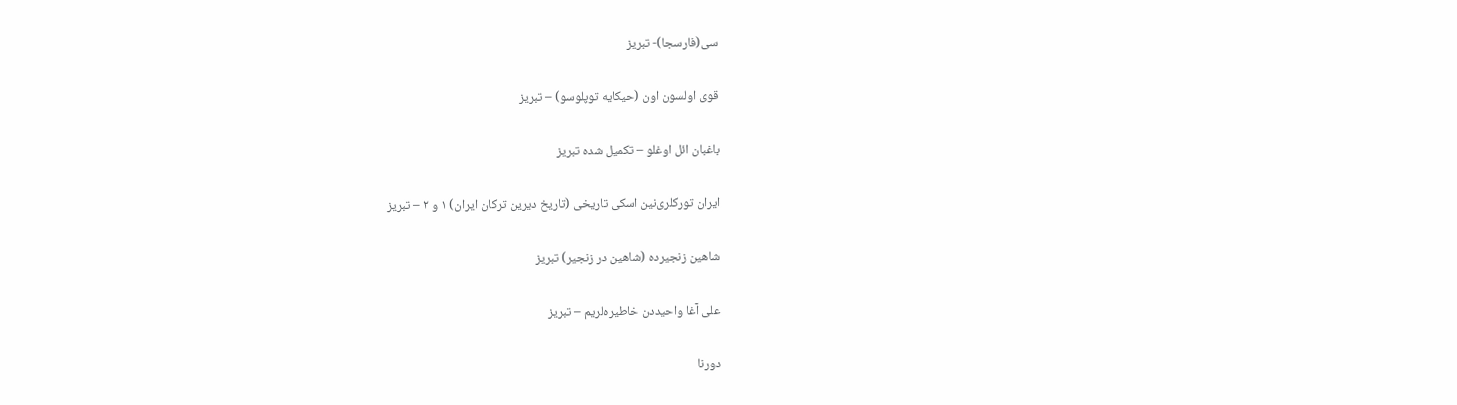سی(فارسجا)- تبریز

قوی اولسون اون (حیکایه توپلوسو) – تبریز

باغبان ائل اوغلو – تکمیل شده تبریز

ایران تورکلری‌نین اسکی تاریخی (تاریخ دیرین ترکان ایران) ۱ و ۲ – تبریز

شاهین زنجیرده (شاهین در زنجیر) تبریز

علی آغا واحیددن خاطیره‌لریم – تبریز

دورنا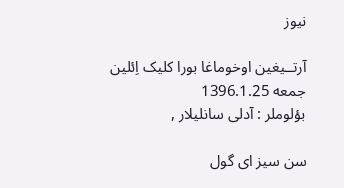نیوز

آرتــیغین اوخوماغا بورا کلیک اِئلین
جمعه 1396.1.25
بؤلوملر : آدلی سانلیلار ,

سن سیز ای گول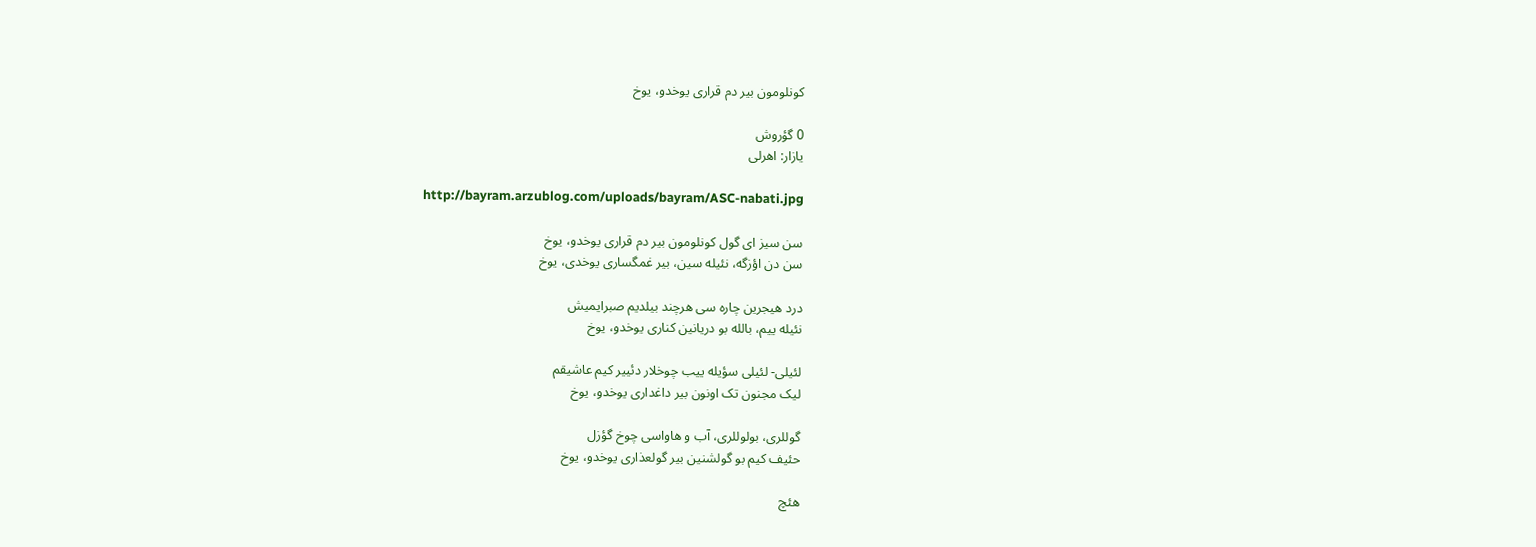کونلومون بیر دم قراری یوخدو، یوخ

0 گؤروش
یازار: اهرلی

http://bayram.arzublog.com/uploads/bayram/ASC-nabati.jpg

سن سیز ای گول کونلومون بیر دم قراری یوخدو، یوخ
سن دن اؤزگه، نئیله سین، بیر غمگساری یوخدی، یوخ

درد هیجرین چاره سی هرچند بیلدیم صبرایمیش
نئیله ییم، بالله بو دریانین کناری یوخدو، یوخ

لئیلی- لئیلی سؤیله ییب چوخلار دئییر کیم عاشیقم
لیک مجنون تک اونون بیر داغداری یوخدو، یوخ

گوللری، بولوللری، آب و هاواسی چوخ گؤزل
حئیف کیم بو گولشنین بیر گولعذاری یوخدو، یوخ

هئچ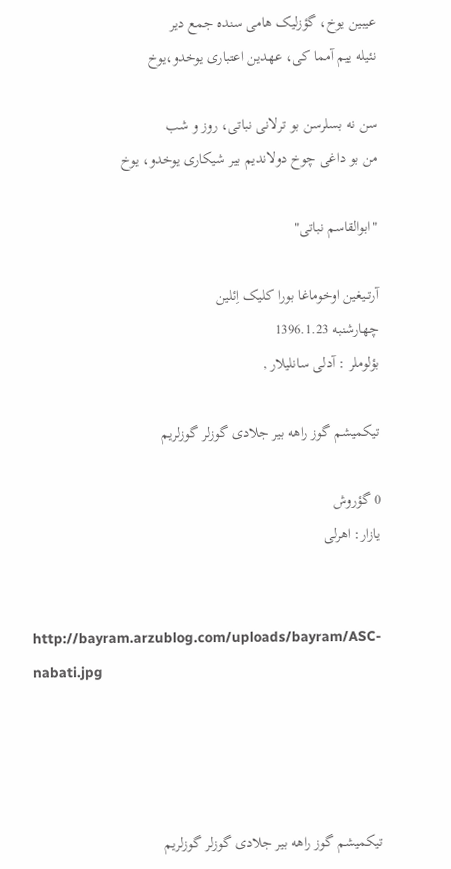عیبین یوخ، گؤزلیک هامی سنده جمع دیر
نئیله ییم آمما کی، عهدین اعتباری یوخدو،یوخ

سن نه بسلرسن بو ترلانی نباتی، روز و شب
من بو داغی چوخ دولاندیم بیر شیکاری یوخدو، یوخ

"ابوالقاسم نباتی"

آرتــیغین اوخوماغا بورا کلیک اِئلین
چهارشنبه 1396.1.23
بؤلوملر : آدلی سانلیلار ,

تیکمیشم گوز راهه بیر جلادی گوزلر گوزلریم

0 گؤروش
یازار: اهرلی


http://bayram.arzublog.com/uploads/bayram/ASC-nabati.jpg




تیکمیشم گوز راهه بیر جلادی گوزلر گوزلریم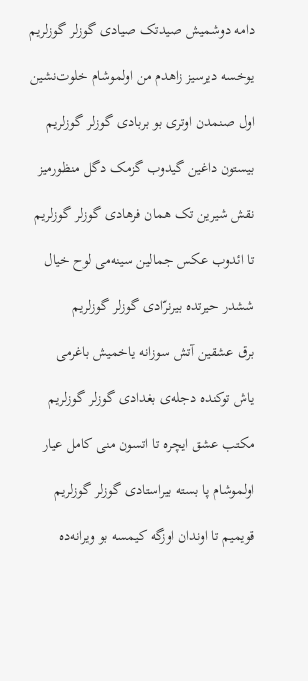دامه دوشمیش صیدتک صیادی گوزلر گوزلریم

یوخسه دیرسیز زاهدم من اولموشام خلوت‌نشین

اول صنمدن اوتری بو بربادی گوزلر گوزلریم

بیستون داغین گیدوب گزمک دگل منظورمیز

نقش شیرین تک همان فرهادی گوزلر گوزلریم

تا ائدوب عکس جمالین سینه‌می لوح خیال

ششدر حیرتده بیرنرّادی گوزلر گوزلریم

برق عشقین آتش سوزانه یاخمیش باغرمی

یاش توکنده دجله‌ی بغدادی گوزلر گوزلریم

مکتب عشق ایچره تا اتسون منی کامل عیار

اولموشام پا بسته بیراستادی گوزلر گوزلریم

قویمیم تا اوندان اوزگه کیمسه بو ویرانه‌ده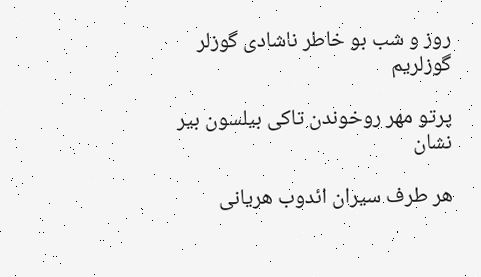روز و شب بو خاطر ناشادی گوزلر گوزلریم

پرتو مهر روخوندن تاکی بیلسون بیر نشان

هر طرف سیران ائدوب هریانی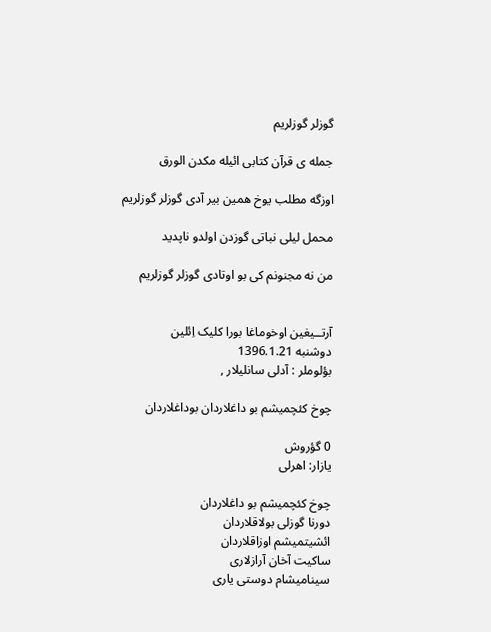گوزلر گوزلریم

جمله ی قرآن کتابی ائیله مکدن الورق

اوزگه مطلب یوخ همین بیر آدی گوزلر گوزلریم

محمل لیلی نباتی گوزدن اولدو ناپدید

من نه مجنونم کی بو اوتادی گوزلر گوزلریم


آرتــیغین اوخوماغا بورا کلیک اِئلین
دوشنبه 1396.1.21
بؤلوملر : آدلی سانلیلار ,

چوخ کئچمیشم بو داغلاردان بوداغلاردان

0 گؤروش
یازار: اهرلی

چوخ کئچمیشم بو داغلاردان
دورنا گوزلی بولاقلاردان
ائشیتمیشم اوزاقلاردان
ساکیت آخان آرازلاری
سینامیشام دوستی یاری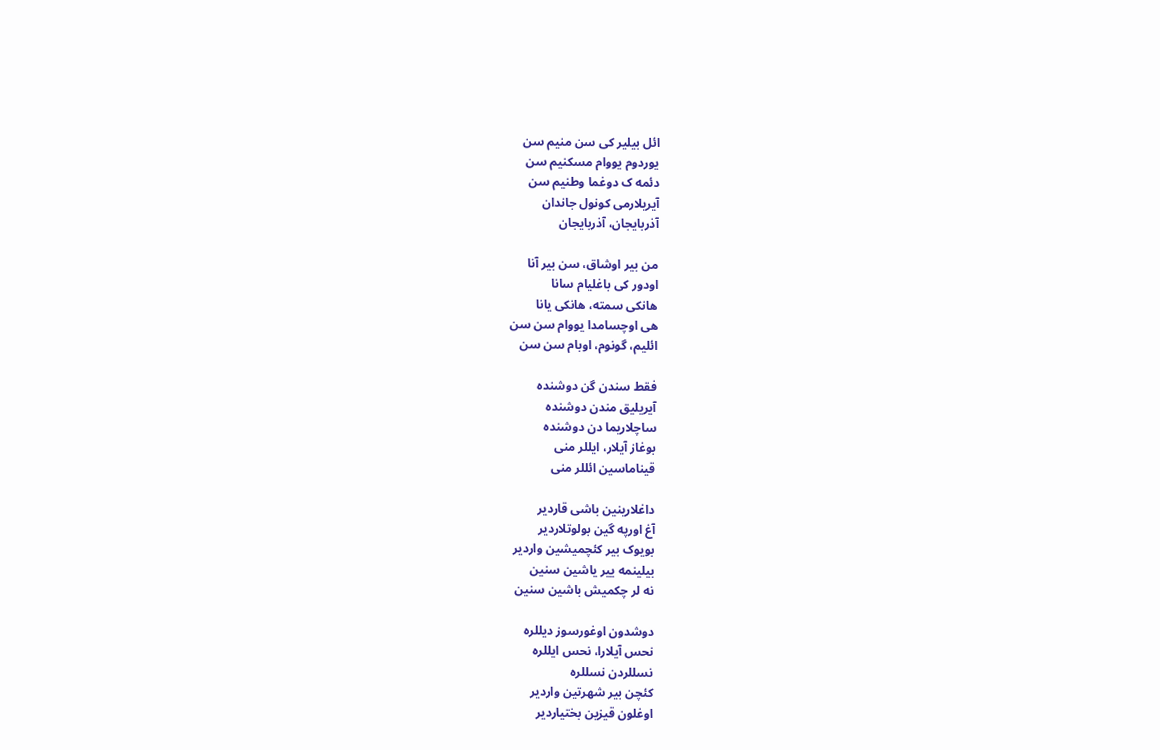ائل بیلیر کی سن منیم سن
یوردوم یووام مسکنیم سن
دئمه ک دوغما وطنیم سن
آیریلارمی کونول جاندان
آذربایجان، آذربایجان

من بیر اوشاق، سن بیر آنا
اودور کی باغلیام سانا
هانکی سمته، هانکی یانا
هی اوچسامدا یووام سن سن
ائلیم، گونوم، اوبام سن سن

فقط سندن گن دوشنده
آیریلیق مندن دوشنده
ساچلاریما دن دوشنده
بوغاز آیلار، ایللر منی
قیناماسین ائللر منی

داغلارینین باشی قاردیر
آغ اورپه گین بولوتلاردیر
بویوک بیر کئچمیشین واردیر
بیلینمه ییر یاشین سنین
نه لر چکمیش باشین سنین

دوشدون اوغورسوز دیللره
نحس آیلارا، نحس ایللره
نسللردن نسللره
کئچن بیر شهرتین واردیر
اوغلون قیزین بختیاردیر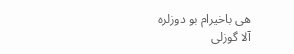هی باخیرام بو دوزلره
آلا گوزلی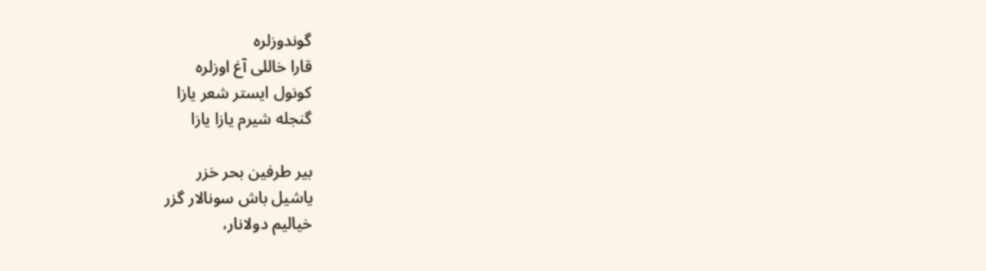گوندوزلره
قارا خاللی آغ اوزلره
کونول ایستر شعر یازا
گنجله شیرم یازا یازا

بیر طرفین بحر خزر
یاشیل باش سونالار گزر
خیالیم دولانار،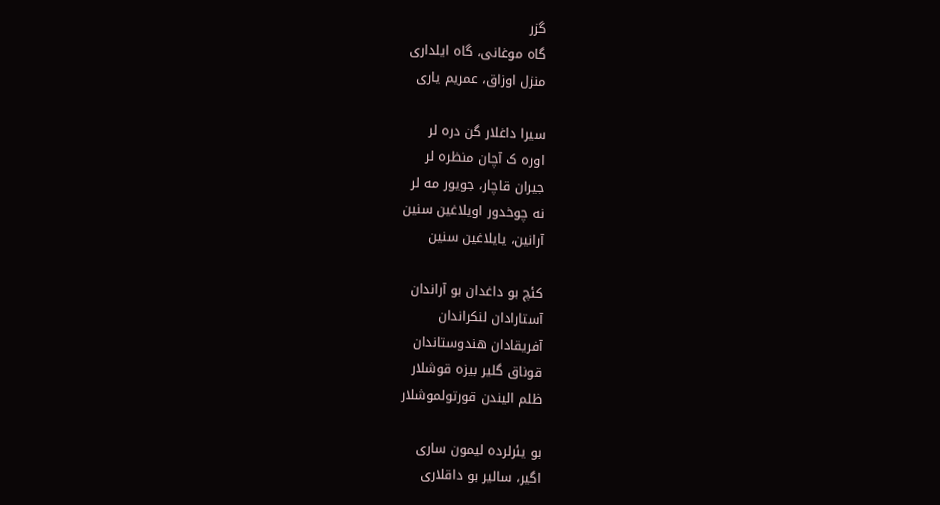گزر
گاه موغانی، گاه ایلداری
منزل اوزاق، عمریم یاری

سیرا داغلار گن دره لر
اوره ک آچان منظره لر
جیران قاچار، جویور مه لر
نه چوخدور اویلاغین سنین
آرانین، یایلاغین سنین

کئچ بو داغدان بو آراندان
آستارادان لنکراندان
آفریقادان هندوستاندان
قوناق گلیر بیزه قوشلار
ظلم الیندن قورتولموشلار

بو یئرلرده لیمون ساری
اگیر، سالیر بو داقلاری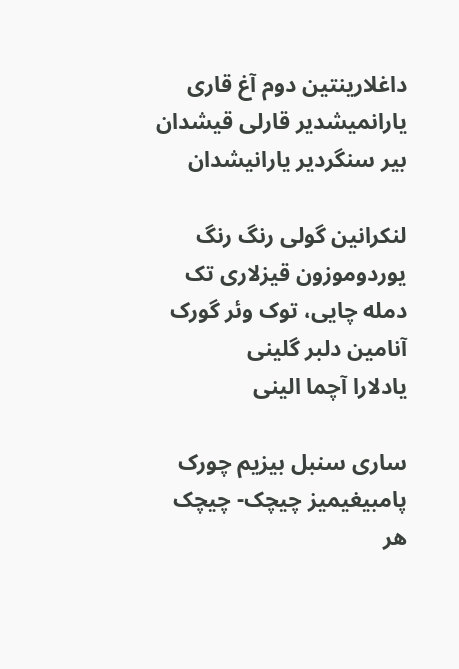داغلارینتین دوم آغ قاری
یارانمیشدیر قارلی قیشدان
بیر سنگردیر یارانیشدان

لنکرانین گولی رنگ رنگ
یوردوموزون قیزلاری تک
دمله چایی، توک وئر گورک
آنامین دلبر گلینی
یادلارا آچما الینی

ساری سنبل بیزیم چورک
پامبیغیمیز چیچک- چیچک
هر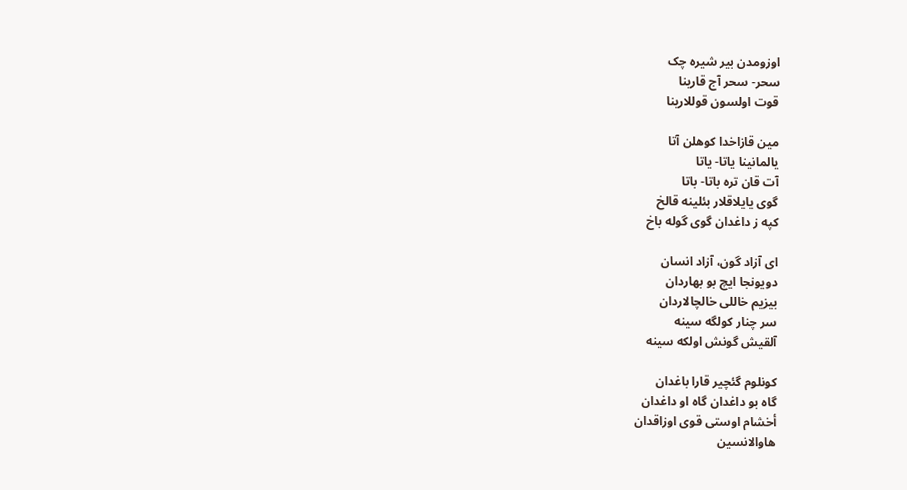اوزومدن بیر شیره چک
سحر- سحر آج قارینا
قوت اولسون قوللارینا

مین قازاخدا کوهلن آتا
یالمانینا یاتا- یاتا
آت قان تره باتا- باتا
گوی یایلاقلار بئلینه قالخ
کپه ز داغدان گوی گوله باخ

ای آزاد گون، آزاد انسان
دویونجا ایچ بو بهاردان
بیزیم خاللی خالچالاردان
سر چنار کولگه سینه
آلقیش گونش اولکه سینه

کونلوم گئچیر قارا باغدان
گاه بو داغدان گاه او داغدان
أخشام اوستی قوی اوزاقدان
هاوالانسین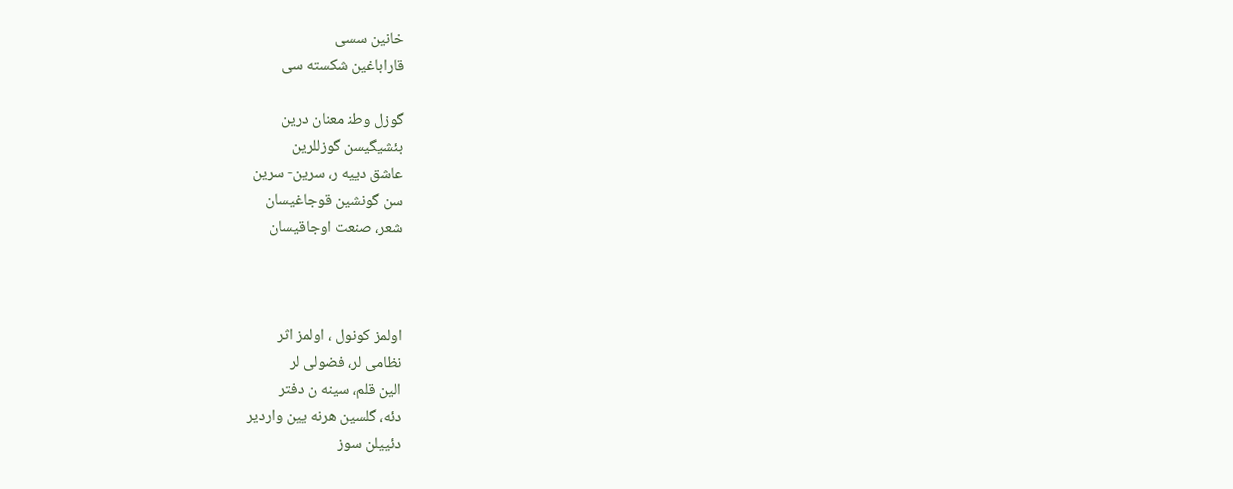خانین سسی
قاراباغین شکسته سی

گوزل وطن‍ ‍‍‍‍‌معنان درین
بئشیگیسن گوزللرین
عاشق دییه ر، سرین- سرین
سن گونشین قوجاغیسان
شعر، صنعت اوجاقیسان



اولمز کونول ، اولمز اثر
نظامی لر، فضولی لر
الین قلم، سینه ن دفتر
دئه، گلسین هرنه یین واردیر
دئییلن سوز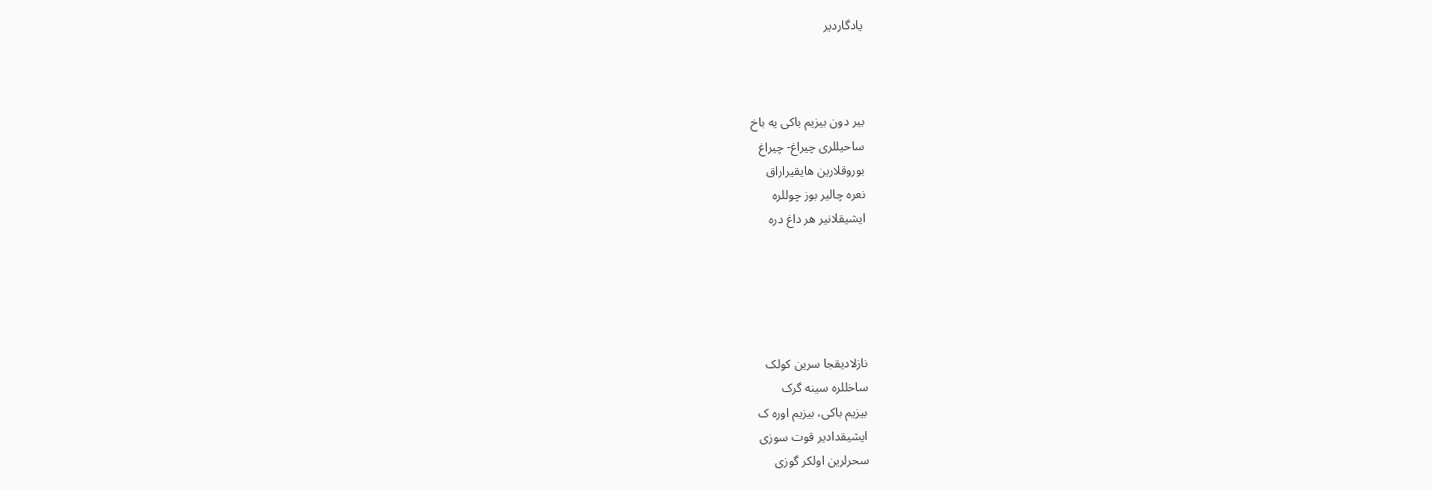یادگاردیر



بیر دون بیزیم باکی یه باخ
ساحیللری چیراغ- چیراغ
بوروقلارین هایقیراراق
نعره چالیر بوز چوللره
ایشیقلانیر هر داغ دره





نازلادیقجا سرین کولک
ساخللره سینه گرک
بیزیم باکی، بیزیم اوره ک
ایشیقدادیر قوت سوزی
سحرلرین اولکر گوزی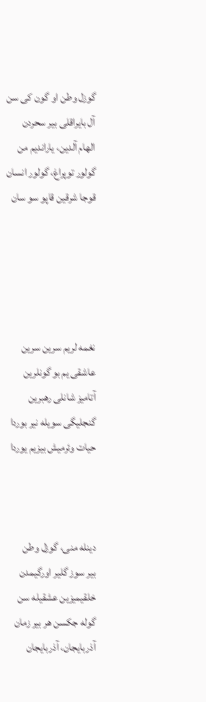گوزل وطن او گون کی سن
آل بایراقلی بیر سحردن
الهام آلدین، یاراندیم من
گولور توپراغ، گولور انسان
قوجا شرقین قاپو سو سان





نغمه لریم سرین سرین
عاشقی یم بو گونلرین
آتامیز شانلی رهبرین
گنجلیگی سویله نیر بوردا
حیات وئرمیش بیزیم یوردا



دینله منی، گوزل وطن
بیر سوز گلیر اورگیمدن
خلقیمیزین عشقیله سن
گوله جکسن هر بیر زمان
آذربایجان، آذربایجان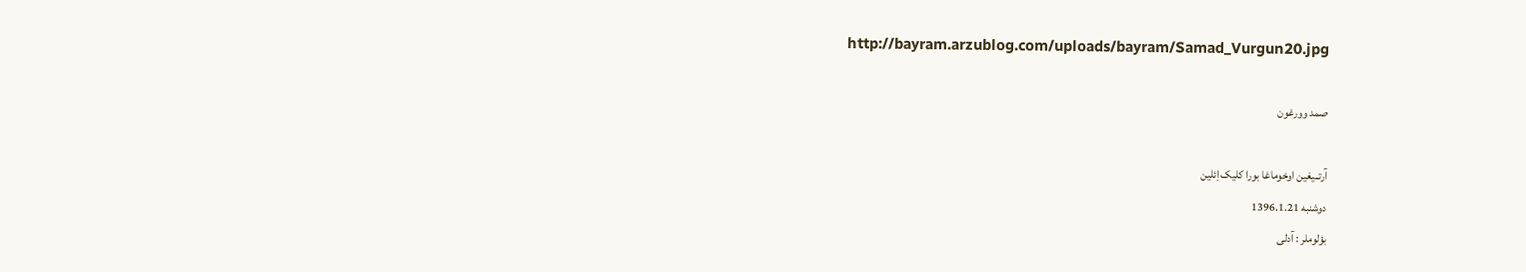http://bayram.arzublog.com/uploads/bayram/Samad_Vurgun20.jpg

صمد وورغون

آرتــیغین اوخوماغا بورا کلیک اِئلین
دوشنبه 1396.1.21
بؤلوملر : آدلی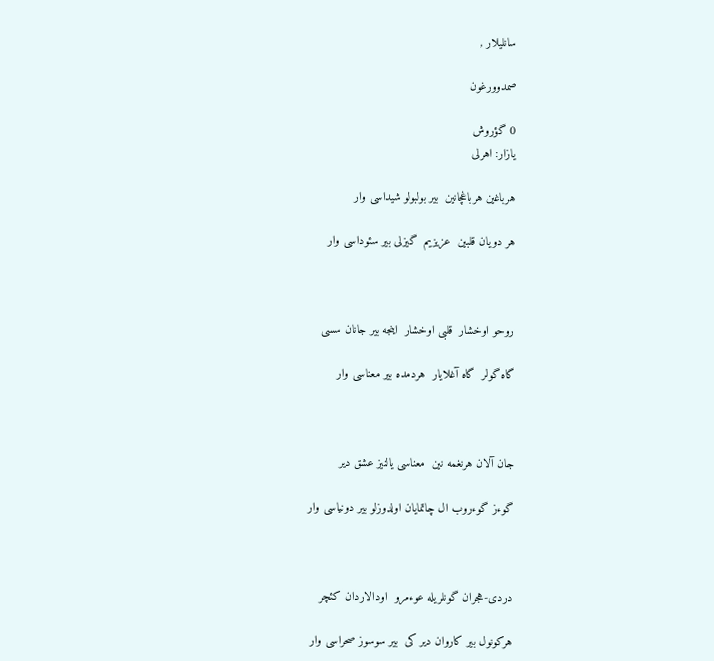سانلیلار ,

صمدوورغون

0 گؤروش
یازار: اهرلی

هرباغین هرباغچانین  بیر بولبولو شیداسی وار

هر دویان قلبین  عزیزیم  گیزلی بیر سئوداسی وار



روحو اوخشار  قلبی اوخشار  اینجه بیر جانان سسی

گاه گولر  گاه آغلایار  هردمده بیر معناسی وار



جان آلان هرنغمه نین  معناسی یالنیز عشق دیر

گوءز گوءروب ال چاتمایان اولدوزلو بیر دونیاسی وار



دردی-هجران گونلریله عوءمرو  اودالاردان کئچر

هرکونول بیر کاروان دیر کی  بیر سوسوز صحراسی وار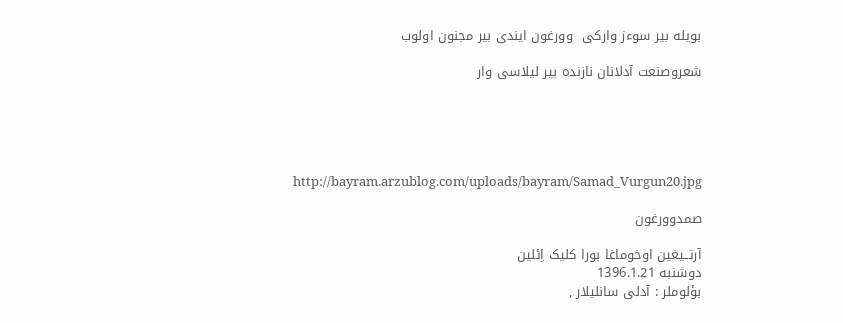بویله بیر سوءز وارکی  وورغون ایندی بیر مجنون اولوب

شعروصنعت آدلانان نازنده بیر لیلاسی وار





http://bayram.arzublog.com/uploads/bayram/Samad_Vurgun20.jpg

صمدوورغون

آرتــیغین اوخوماغا بورا کلیک اِئلین
دوشنبه 1396.1.21
بؤلوملر : آدلی سانلیلار ,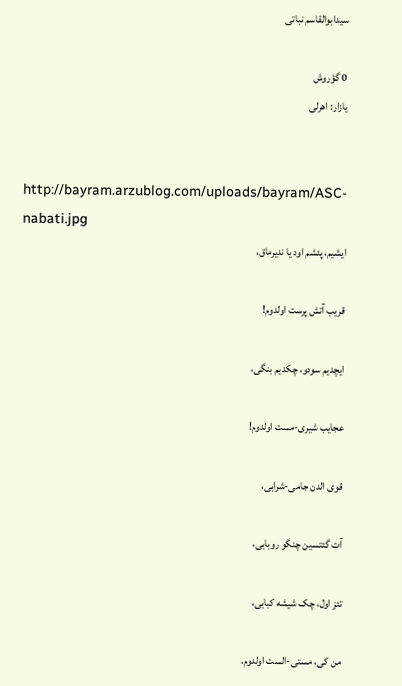سیدابوالقاسم نباتی

0 گؤروش
یازار: اهرلی


http://bayram.arzublog.com/uploads/bayram/ASC-nabati.jpg
ایشیم، پئشم اود یا ندیرماق،

قریب آتش پرست اولدوم!

ایچدیم سودو، چکدیم بنگی،

عجایب شیری-مست اولدوم!

قوی الدن جامی-شرابی،

آت گئتسین چنگو روبابی،

تئز اول، چک شیشه کبابی،

من کی، مستی-الست اولدوم.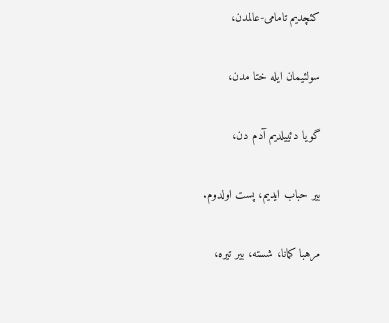کئچدیم تامامی-عالمدن،

سولئیمان ایله ختا مدن،

گویا دئییلدیم آدم دن،

بیر حباب ایدیم، پست اولدوم.

مرهبا کمانا، شسته، بیر تیره،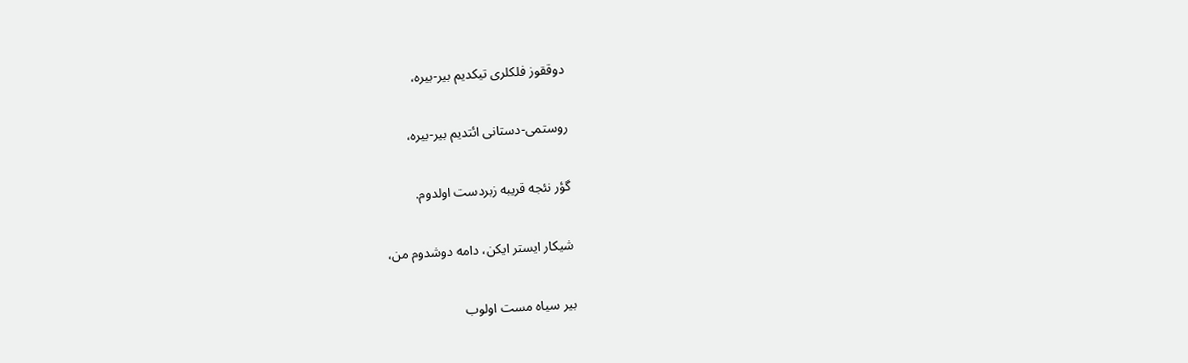دوققوز فلکلری تیکدیم بیر-بیره،

روستمی-دستانی ائتدیم بیر-بیره،

گؤر نئجه قریبه زبردست اولدوم.

شیکار ایستر ایکن، دامه دوشدوم من،

بیر سیاه مست اولوب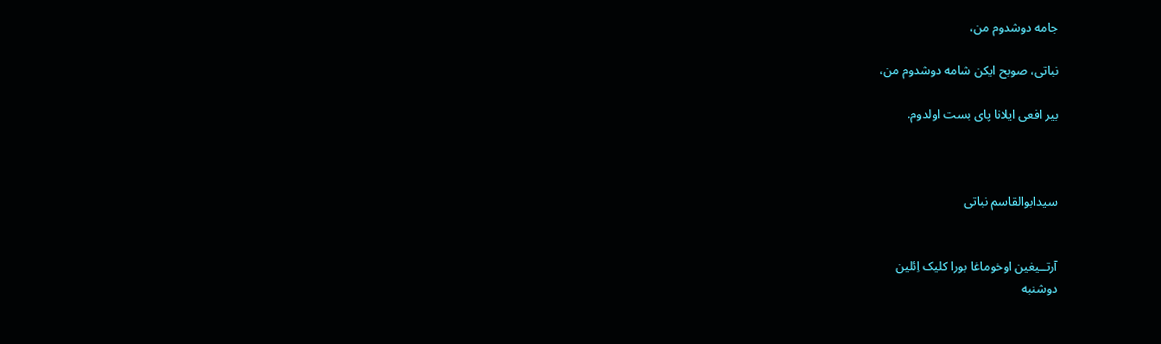جامه دوشدوم من،

نباتی، صوبح ایکن شامه دوشدوم من،

بیر افعی ایلانا پای بست اولدوم.



سیدابوالقاسم نباتی


آرتــیغین اوخوماغا بورا کلیک اِئلین
دوشنبه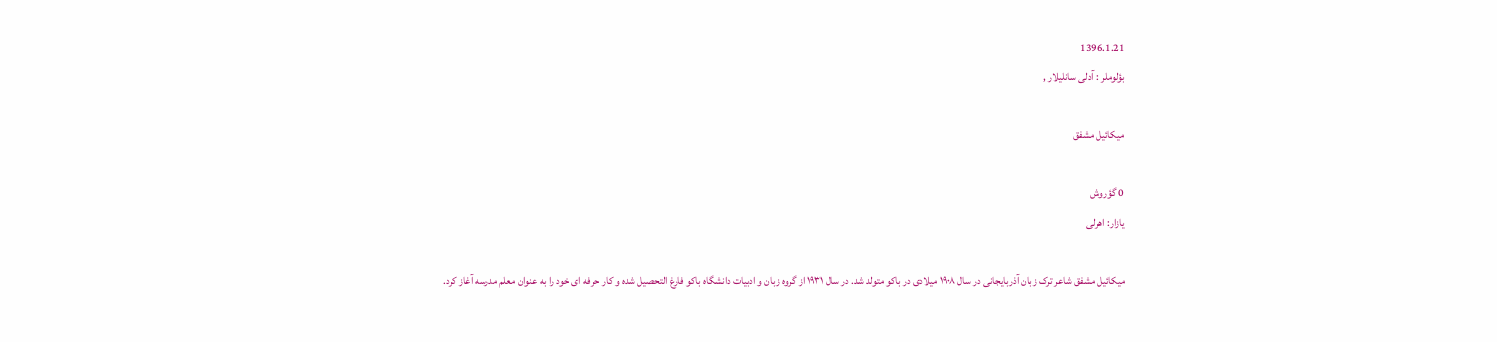1396.1.21
بؤلوملر : آدلی سانلیلار ,

میکائیل مشفق

0 گؤروش
یازار: اهرلی

میکائیل مشفق شاعر ترک زبان آذربایجانی در سال ۱۹۰۸ میلادی در باکو متولد شد. در سال ۱۹۳۱ از گروه زبان و ادبیات دانشگاه باکو فارغ التحصیل شده و کار حرفه ای خود را به عنوان معلم مدرسه آغاز کرد.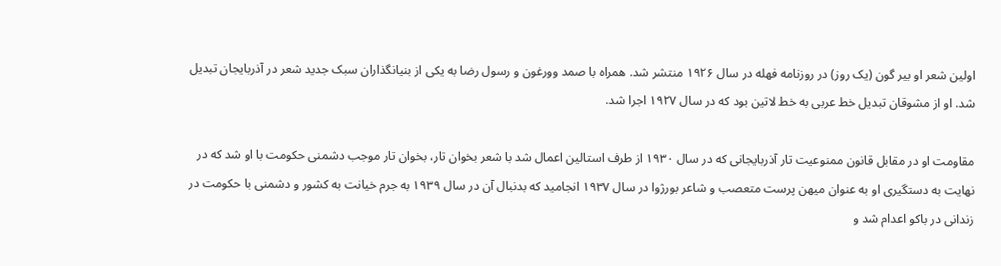اولین شعر او بیر گون (یک روز) در روزنامه فهله در سال ۱۹۲۶ منتشر شد. همراه با صمد وورغون و رسول رضا به یکی از بنیانگذاران سبک جدید شعر در آذربایجان تبدیل شد. او از مشوقان تبدیل خط عربی به خط لاتین بود که در سال ۱۹۲۷ اجرا شد.

مقاومت او در مقابل قانون ممنوعیت تار آذربایجانی که در سال ۱۹۳۰ از طرف استالین اعمال شد با شعر بخوان تار، بخوان تار موجب دشمنی حکومت با او شد که در نهایت به دستگیری او به عنوان میهن پرست متعصب و شاعر بورژوا در سال ۱۹۳۷ انجامید که بدنبال آن در سال ۱۹۳۹ به جرم خیانت به کشور و دشمنی با حکومت در زندانی در باکو اعدام شد و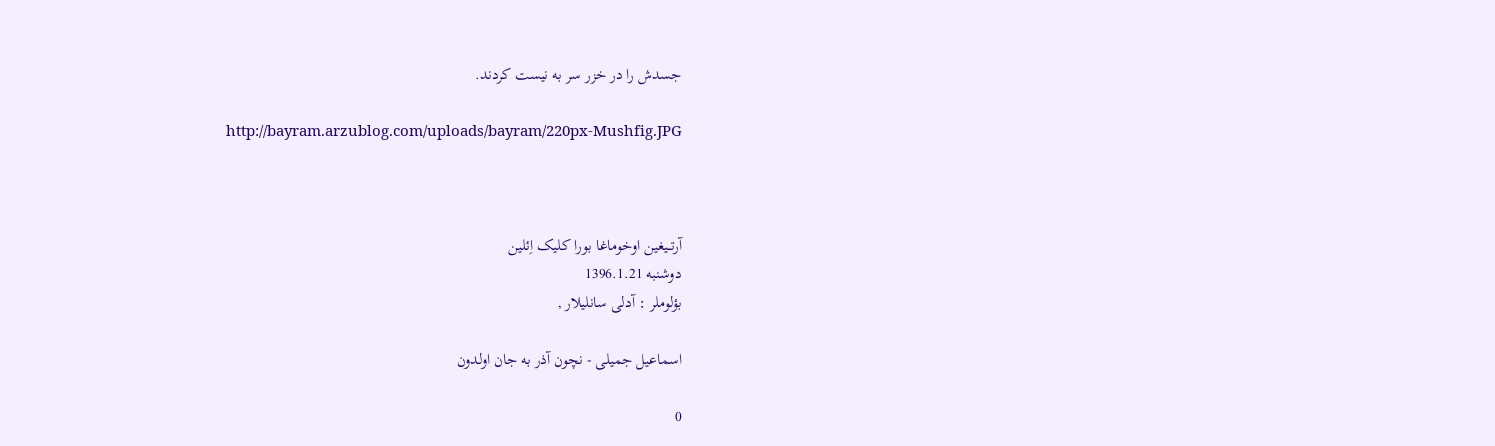جسدش را در خزر سر به نیست کردند.

http://bayram.arzublog.com/uploads/bayram/220px-Mushfig.JPG



آرتــیغین اوخوماغا بورا کلیک اِئلین
دوشنبه 1396.1.21
بؤلوملر : آدلی سانلیلار ,

اسماعیل جمیلی - نچون آذر به جان اولدون

0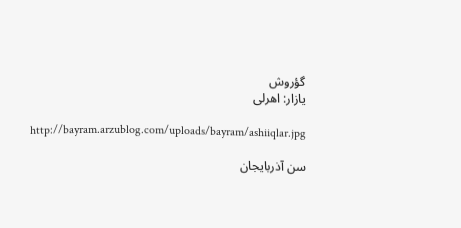گؤروش
یازار: اهرلی

http://bayram.arzublog.com/uploads/bayram/ashiiqlar.jpg

سن آذربایجان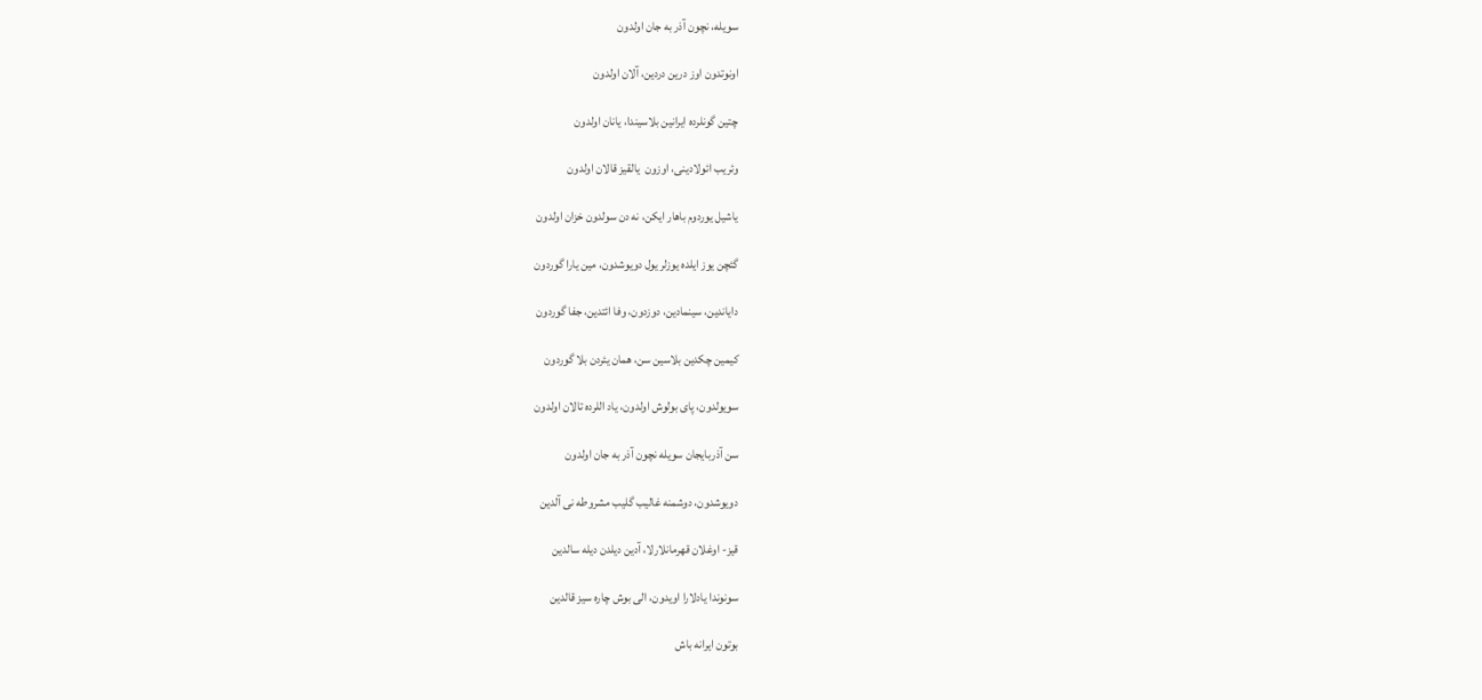سویله، نچون آذر به جان اولدون

اونوتدون اوز درین دردین، آلان اولدون

چتین گونلرده ایرانین بلاسیندا، یانان اولدون

وئریب ائولادینی، اوزون  یالقیز قالان اولدون

یاشیل یوردوم باهار ایکن، نه دن سولدون خزان اولدون

گئچن یوز ایلده یوزلر یول دویوشدون، مین یارا گوردون

دایاندین، سینمادین، دوزدون، وفا ائتدین، جفا گوردون

کیمین چکدین بلاسین سن، همان یئردن بلا گوردون

سویولدون، پای بولوش اولدون، یاد اللرده تالان اولدون

سن آذربایجان سویله نچون آذر به جان اولدون

دویوشدون، دوشمنه غالیب گلیب مشروطه نی آلدین

قیز- اوغلان قهرمانلارلا، آدین دیلدن دیله سالدین

سونوندا یادلارا اویدون، الی بوش چاره سیز قالدین

بوتون ایرانه باش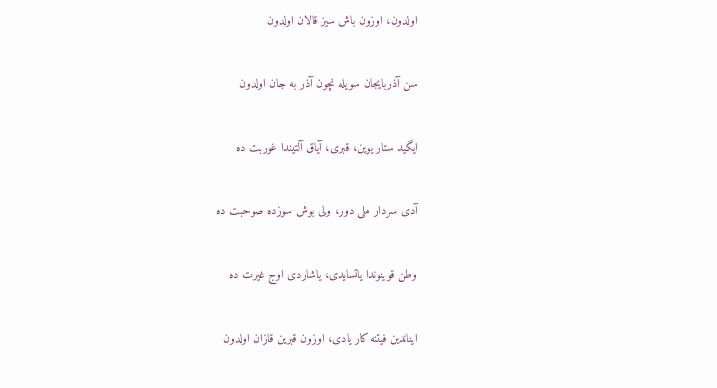اولدون، اوزون باش سیز قالان اولدون

سن آذربایجان سویله نچون آذر به جان اولدون

ایگید ستار یوین، قبری، آیاق آلتیندا غوربت ده

آدی سردار ملی دور، ولی بوش سوزده صوحبت ده

وطن قوینوندا یاتسایدی، یاشاردی اوج غیرت ده

ایناندین فیتنه کار یادی، اوزون قبرین قازان اولدون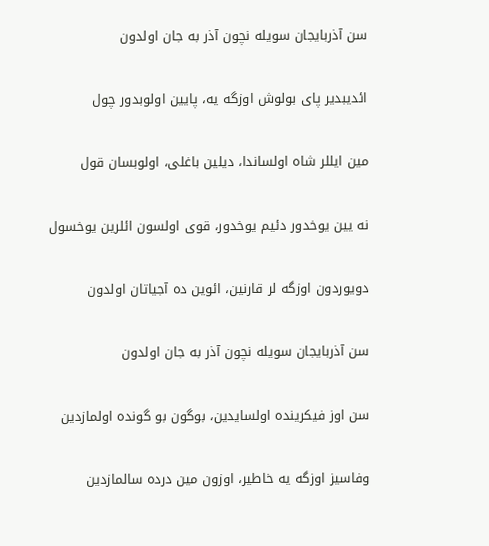سن آذربایجان سویله نچون آذر به جان اولدون

ائدیبدیر پای بولوش اوزگه یه، پایین اولوبدور چول

مین ایللر شاه اولساندا، دیلین باغلی، اولوبسان قول

نه یین یوخدور دئیم یوخدور، قوی اولسون ائلرین یوخسول

دویوردون اوزگه لر قارنین، ائوین ده آجیاتان اولدون

سن آذربایجان سویله نچون آذر به جان اولدون

سن اوز فیکرینده اولسایدین، بوگون بو گونده اولمازدین

وفاسیز اوزگه یه خاطیر، اوزون مین درده سالمازدین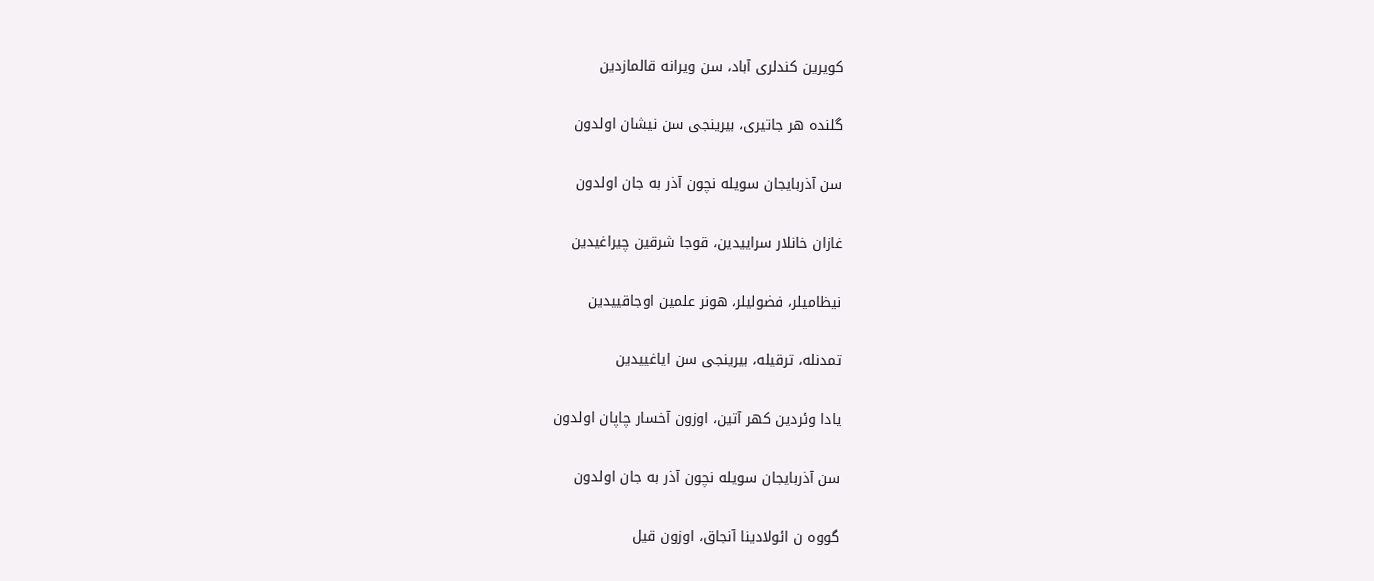کویرین کندلری آباد، سن ویرانه قالمازدین

گلنده هر جاتیری، بیرینجی سن نیشان اولدون

سن آذربایجان سویله نچون آذر به جان اولدون

غازان خانلار سراییدین، قوجا شرقین چیراغیدین

نیظامیلر، فضولیلر، هونر علمین اوجاقییدین

تمدنله، ترقیله، بیرینجی سن ایاغییدین

یادا وئردین کهر آتین، اوزون آخسار چاپان اولدون

سن آذربایجان سویله نچون آذر به جان اولدون

گووه ن ائولادینا آنجاق، اوزون قیل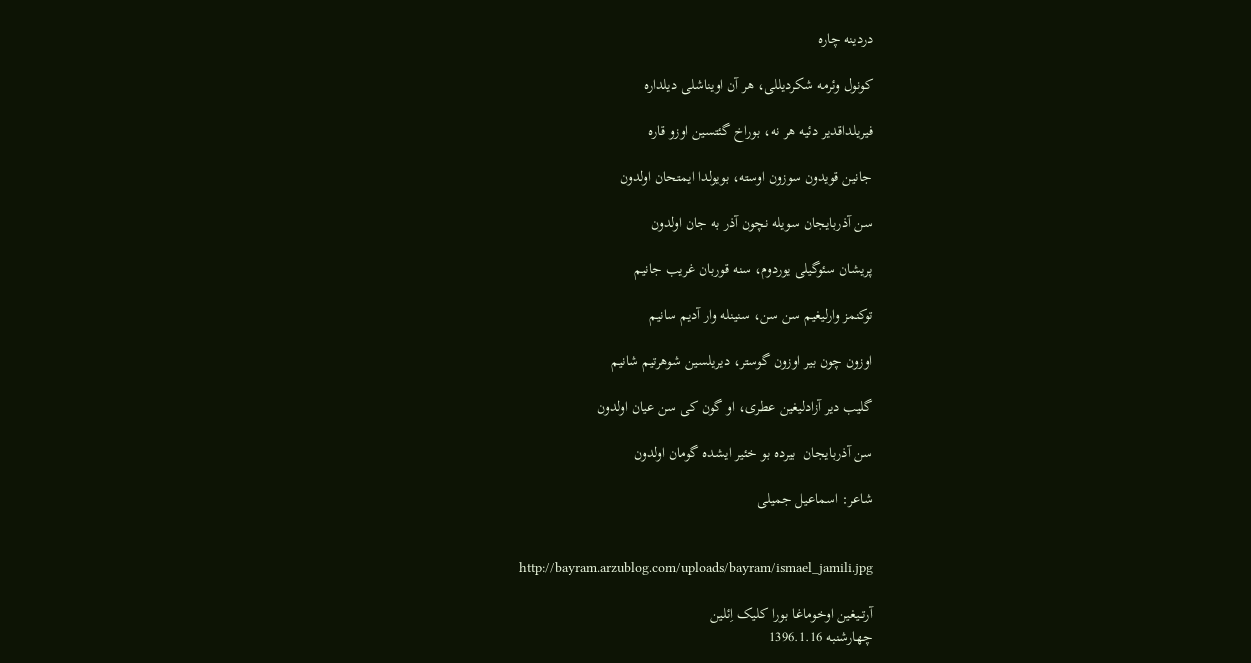دردینه چاره

کونول وئرمه شکردیللی، هر آن اویناشلی دیلداره

فیریلداقدیر دئیه هر نه، بوراخ گئتسین اوزو قاره

جانین قویدون سوزون اوسته، بویولدا ایمتحان اولدون

سن آذربایجان سویله نچون آذر به جان اولدون

پریشان سئوگیلی یوردوم، سنه قوربان غریب جانیم

توکنمز وارلیغیم سن سن، سنینله وار آدیم سانیم

اوزون چون بیر اوزون گوستر، دیریلسین شوهرتیم شانیم

گلیب دیر آزادلیغین عطری، او گون کی سن عیان اولدون

سن آذربایجان  بیرده بو خئیر ایشده گومان اولدون

شاعر: اسماعیل جمیلی


http://bayram.arzublog.com/uploads/bayram/ismael_jamili.jpg

آرتــیغین اوخوماغا بورا کلیک اِئلین
چهارشنبه 1396.1.16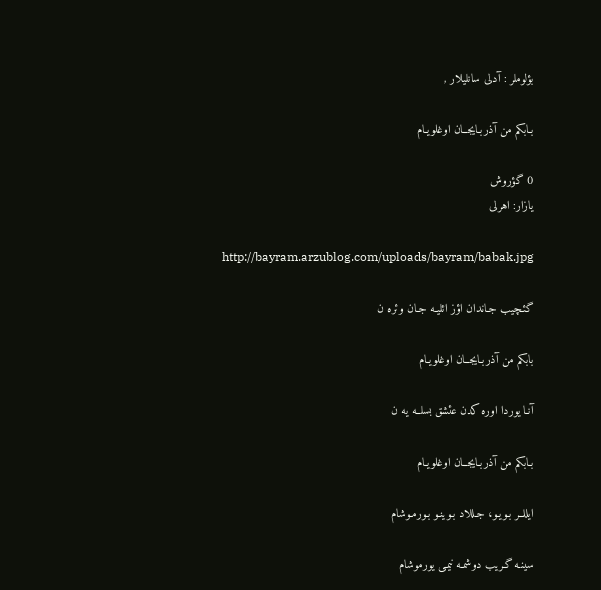بؤلوملر : آدلی سانلیلار ,

بـابکم من آذربـایجــان اوغلویـام

0 گؤروش
یازار: اهرلی

http://bayram.arzublog.com/uploads/bayram/babak.jpg

گئـچیب جـاندان اؤز ائلیـه جـان وئره ن

بابکم من آذربـایجــان اوغلویـام

آنـا یوردا اوره کدن عئشق بسلــه یه ن

بـابکم من آذربـایجــان اوغلویـام

ایللــر بـویـو، جـللاد بـوینـو بـورمـوشام

سینـه گـریب دوشمـه نیمـی یورموشام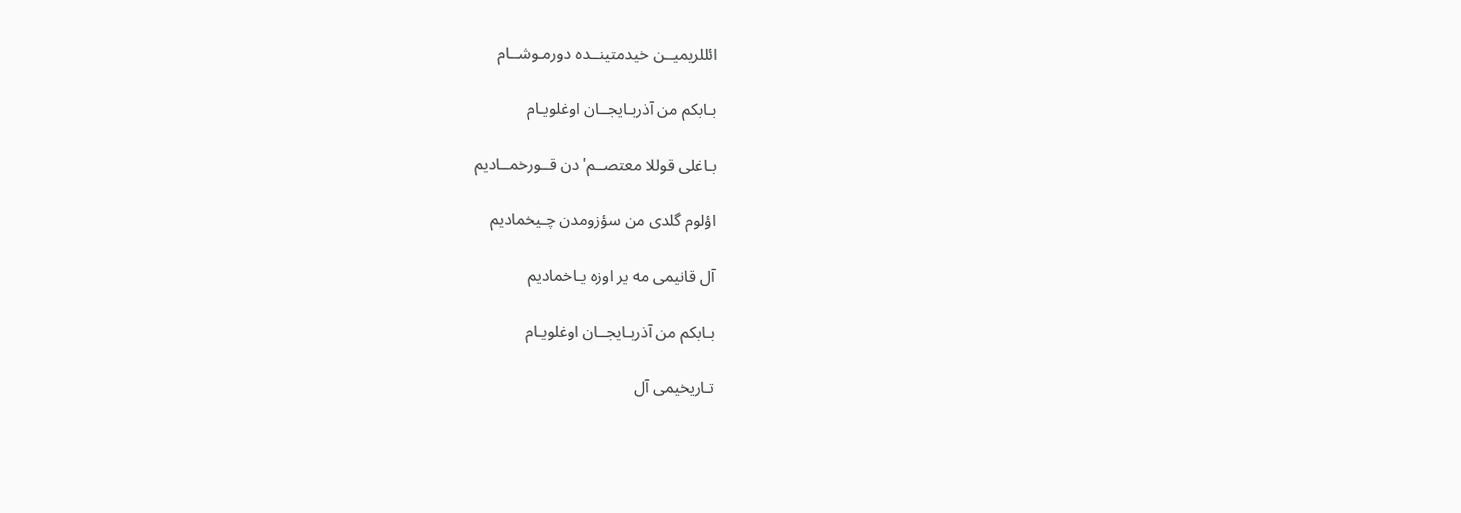ائللریمیــن خیدمتینــده دورمـوشــام

بـابکم من آذربـایجــان اوغلویـام

بـاغلی قوللا معتصــم'دن قــورخمــادیم

اؤلوم گلدی من سؤزومدن چـیخمادیم

آل قانیمی مه یر اوزه یـاخمادیم

بـابکم من آذربـایجــان اوغلویـام

تـاریخیمی آل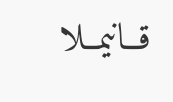قــانیمــلا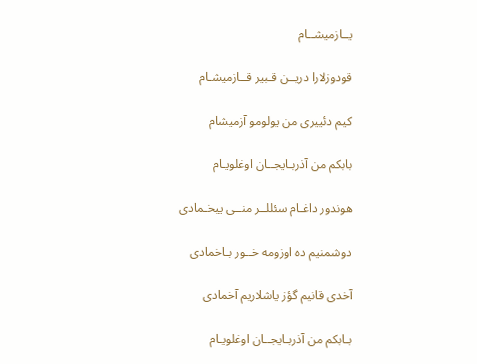یــازمیشــام

قودوزلارا دریــن قـبیر قــازمیشـام

کیم دئییری من یولومو آزمیشام

بابکم من آذربـایجــان اوغلویـام

هوندور داغـام سئللــر منــی ییخـمادی

دوشمنیم ده اوزومه خــور بـاخمادی

آخدی قانیم گؤز یاشلاریم آخمادی

بـابکم من آذربـایجــان اوغلویـام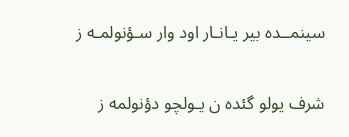سینمــده بیر یـانـار اود وار سـؤنولمـه ز

شرف یولو گئده ن یـولچو دؤنولمه ز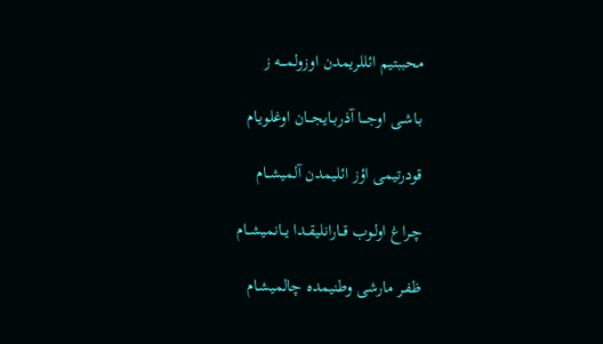محببتیم ائللریمدن اوزولمـــه ز

بـاشـی اوجـــا آذربـایجـــان اوغلویـام

قودرتیمی اؤز ائلیمدن آلمیشــام

چـراغ اولـوب قــارانلیقــدا یــانمیشــام

ظفـر مارشی وطنیمده چالمیشـام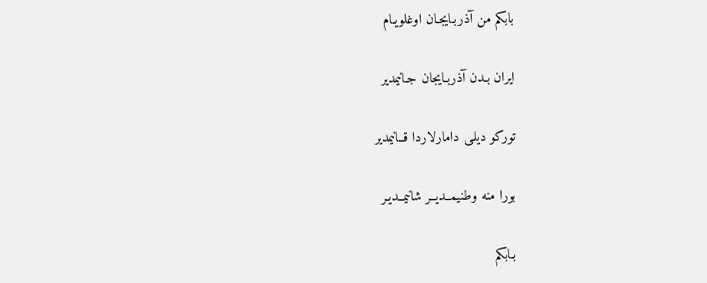بابکم من آذربـایجـان اوغلویـام

ایران بـدن آذربـایجان جـانیمدیر

تورکو دیلـی دامارلاردا قــانیمدیر

بورا منه وطنیمــدیــر شانیمــدیـر

بـابکم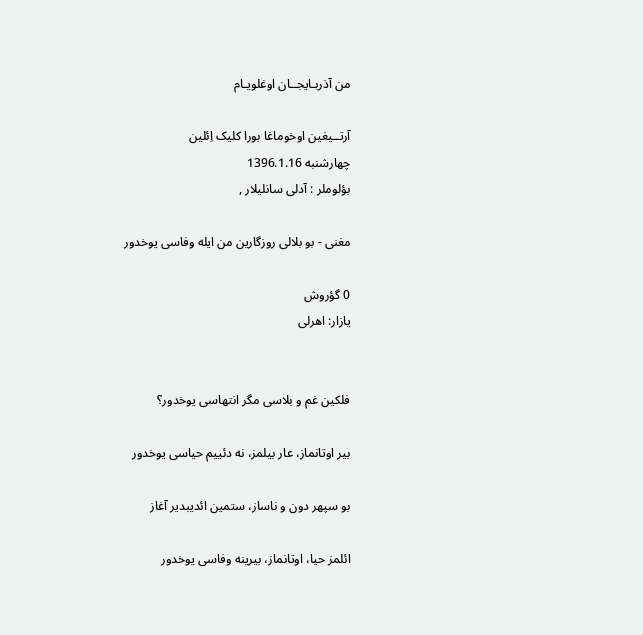من آذربـایجــان اوغلویـام

آرتــیغین اوخوماغا بورا کلیک اِئلین
چهارشنبه 1396.1.16
بؤلوملر : آدلی سانلیلار ,

مغنی - بو بلالی روزگارین من ایله وفاسی یوخدور

0 گؤروش
یازار: اهرلی


فلکین غم و بلاسی مگر انتهاسی یوخدور؟

بیر اوتانماز، عار بیلمز، نه دئییم حیاسی یوخدور

بو سپهر دون و ناساز، ستمین ائدیبدیر آغاز

ائلمز حیا، اوتانماز، بیرینه وفاسی یوخدور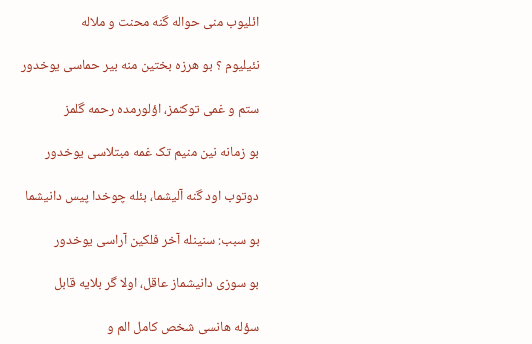ائلیوب منی حواله گنه محنت و ملاله

نئیلیوم ؟ بو هرزه بختین منه بیر حماسی یوخدور

ستم و غمی توکنمز، اؤلورمده رحمه گلمز

بو زمانه نین منیم تک غمه مبتلاسی یوخدور

دوتوب اود گنه آلیشما، بئله چوخدا پیس دانیشما

بو سبب: سنینله آخر فلکین آراسی یوخدور

بو سوزی دانیشماز عاقل، اولا گر بلایه قابل

سؤله هانسی شخص کامل الم و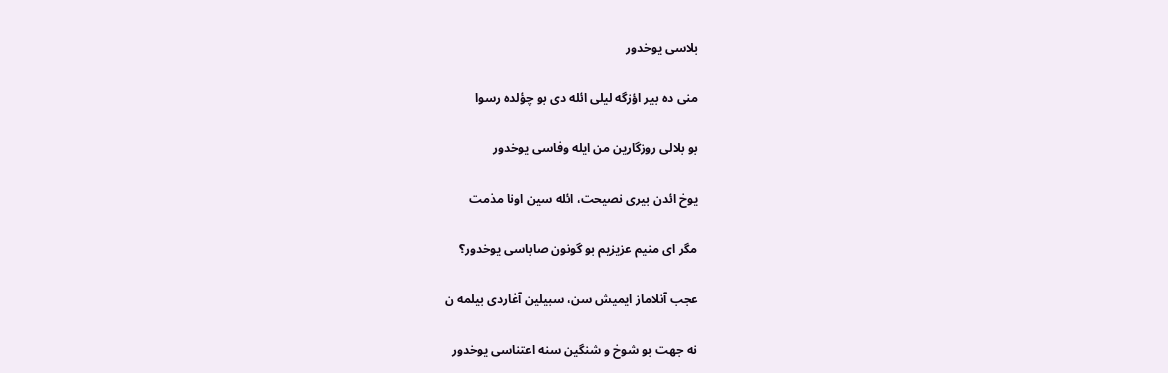بلاسی یوخدور

منی ده بیر اؤزگه لیلی ائله دی بو چؤلده رسوا

بو بلالی روزگارین من ایله وفاسی یوخدور

یوخ ائدن بیری نصیحت، ائله سین اونا مذمت

مگر ای منیم عزیزیم بو گونون صاباسی یوخدور؟

عجب آنلاماز ایمیش سن، سبیلین آغاردی بیلمه ن

نه جهت بو شوخ و شنگین سنه اعتناسی یوخدور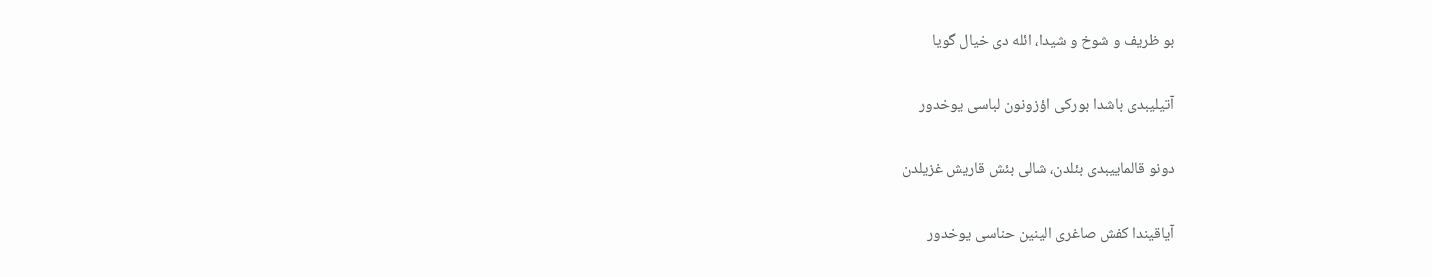بو ظریف و شوخ و شیدا، ائله دی خیال گویا

آتیلیبدی باشدا بورکی اؤزونون لباسی یوخدور

دونو قالماییبدی بئلدن، شالی بئش قاریش غزیلدن

آیاقیندا کفش صاغری الینین حناسی یوخدور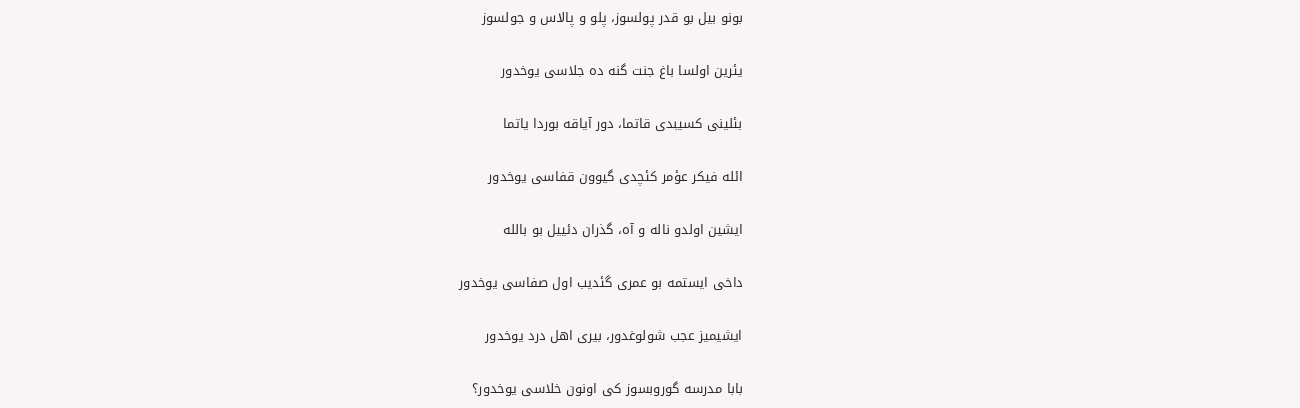بونو بیل بو قدر پولسوز، پلو و پالاس و جولسوز

یئرین اولسا باغ جنت گنه ده جلاسی یوخدور

بئلینی کسیبدی قاتما، دور آیاقه بوردا یاتما

ائله فیکر عؤمر کئچدی گیوون قفاسی یوخدور

ایشین اولدو ناله و آه، گذران دئییل بو بالله

داخی ایستمه بو عمری گئدیب اول صفاسی یوخدور

ایشیمیز عجب شولوغدور، بیری اهل درد یوخدور

بابا مدرسه گوروبسوز کی اونون خلاسی یوخدور؟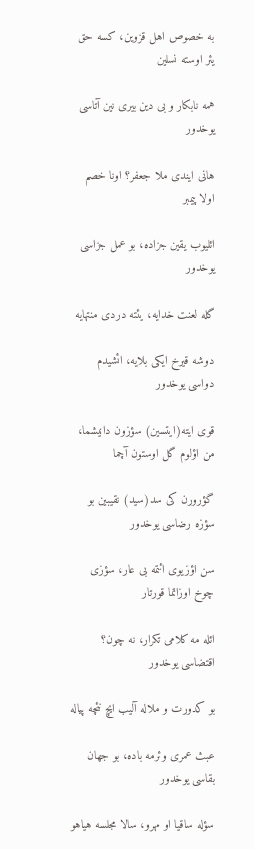به خصوص اهل قزوین، کسه حق یئر اوسته نسلین

همه نابکار و بی دین بیری نین آتاسی یوخدور

هانی ایندی ملا جعفر؟ اونا خصم اولا پیمبر

ائلیوب یقین جزاده، بو عمل جزاسی یوخدور

گله لعنت خدایه، یئته دردی منتهایه

دوشه قیرخ ایکی بلایه، ائشیدم دواسی یوخدور

قوی ایته(ایتسین) سؤزون دانیشما، من اؤلوم گل اوستون آچما

گؤرورن کی سد(سید) نقیبین بو سؤزه رضاسی یوخدور

سن اؤزیوی ائتمه بی عار، سؤزی چوخ اوزاتما قورتار

ائله مه کلامی تکرار، نه چون؟ اقتضاسی یوخدور

بو کدورت و ملاله آلیب ایچ نئچه پیاله

عبث عمری وئرمه باده، بو جهان بقاسی یوخدور

سؤله ساقیا او مهرو، سالا مجلسه هیاهو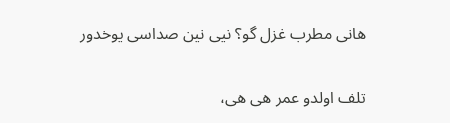هانی مطرب غزل گو؟ نیی نین صداسی یوخدور

تلف اولدو عمر هی هی،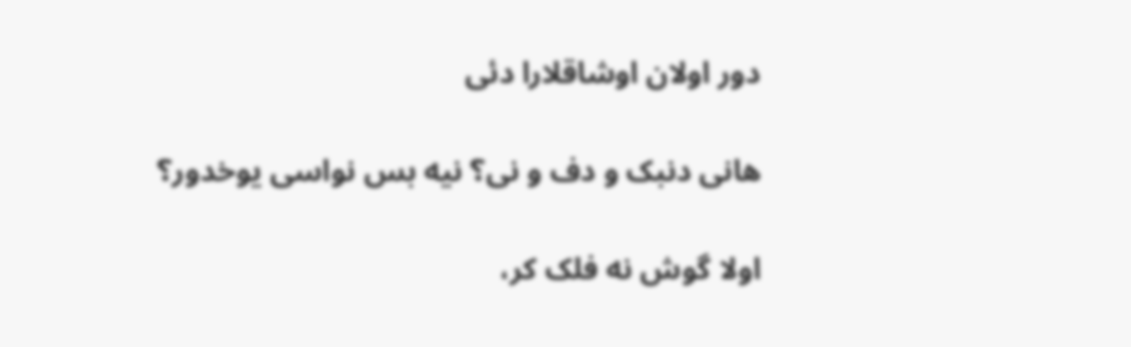دور اولان اوشاقلارا دئی

هانی دنبک و دف و نی؟ نیه بس نواسی یوخدور؟

اولا گوش نه فلک کر،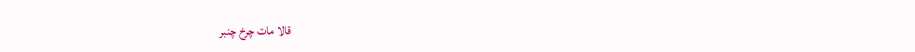قالا مات چرخ چنبر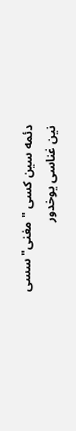دئمه سین کسی "مغنی" سسی نین غناسی یوخدور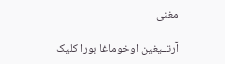مغنی

آرتــیغین اوخوماغا بورا کلیک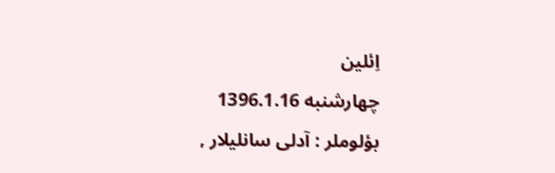اِئلین
چهارشنبه 1396.1.16
بؤلوملر : آدلی سانلیلار ,